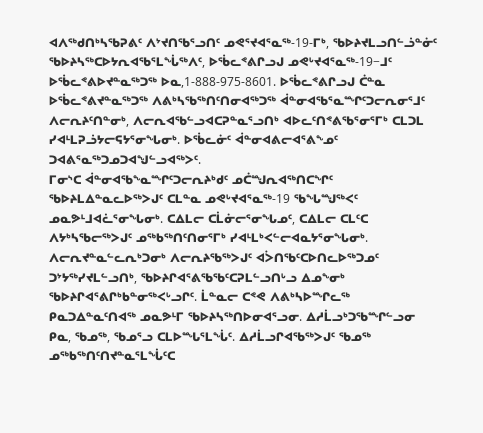ᐊᐱᖅᑯᑎᒃᓴᖃᕈᕕᑦ ᐱᔾᔪᑎᖃᕐᓗᑎᑦ ᓄᕙᕐᔪᐊᕐᓇᖅ-19-ᒥᒃ, ᖃᐅᔨᔪᒪᓗᑎᓪᓘᓐᓃᑦ ᖃᐅᔨᓴᖅᑕᐅᔭᕆᐊᖃᕐᒪᖔᖅᐱᑦ, ᐅᖄᓚᕝᕕᒋᓗᒍ ᓄᕙᒡᔪᐊᕐᓇᖅ-19−ᒧᑦ ᐅᖄᓚᕝᕕᐅᔪᓐᓇᖅᑐᖅ ᐅᓇ,1-888-975-8601. ᐅᖄᓚᕝᕕᒋᓗᒍ ᑖᓐᓇ ᐅᖄᓚᕝᕕᔪᓐᓇᖅᑐᖅ ᐱᕕᒃᓴᖃᖅᑎᑦᑎᓂᐊᖅᑐᖅ ᐋᓐᓂᐊᖃᕐᓇᙱᑦᑐᓕᕆᓂᕐᒧᑦ ᐱᓕᕆᔨᑦᑎᓐᓂᒃ, ᐱᓕᕆᐊᖃᓪᓗᐊᑕᕈᓐᓇᕐᓗᑎᒃ ᐊᐅᓚᑦᑎᕝᕕᖃᕐᓂᕐᒥᒃ ᑕᒪᑐᒪ ᓯᐊᒻᒪᕈᓘᔭᓕᕋᔭᕐᓂᖓᓂᒃ. ᐅᖄᓚᓃᑦ ᐋᓐᓂᐊᕕᓕᐊᕐᕕᖕᓄᑦ ᑐᐊᕕᕐᓇᖅᑐᓄᑐᐊᖑᓪᓗᐊᖅᐳᑦ.
ᒥᓂᔅᑕ ᐋᓐᓂᐊᖃᖕᓇᙱᑦᑐᓕᕆᔨᒃᑯᑦ ᓄᑖᙳᕆᐊᖅᑎᑕᖏᑦ
ᖃᐅᔨᒪᐃᓐᓇᓚᐅᖅᐳᒍᑦ ᑕᒪᓐᓇ ᓄᕙᒡᔪᐊᕐᓇᖅ-19 ᖃᖓᙳᖅᐸᑦ ᓄᓇᕗᒻᒧᐊᓛᕐᓂᖓᓂᒃ. ᑕᐃᒪᓕ ᑕᒫᓃᓕᕐᓂᖓᓄᑦ, ᑕᐃᒪᓕ ᑕᒪᑦᑕ ᐱᔭᒃᓴᖃᓕᖅᐳᒍᑦ ᓄᖅᑲᖅᑎᑦᑎᓂᕐᒥᒃ ᓯᐊᒻᒪᒃᐸᓪᓕᐊᓇᔭᕐᓂᖓᓂᒃ.
ᐱᓕᕆᔪᓐᓇᓪᓚᕆᒃᑐᓂᒃ ᐱᓕᕆᔨᖃᖅᐳᒍᑦ ᐊᐴᑎᖃᑦᑕᐅᑎᓚᐅᖅᑐᓄᑦ ᑐᔾᔭᖅᓯᔪᒪᓪᓗᑎᒃ, ᖃᐅᔨᒋᐊᕐᕕᖃᖃᑦᑕᕈᒪᓪᓗᑎᒡᓗ ᐃᓄᖕᓂᒃ ᖃᐅᔨᒋᐊᕐᕕᒋᒃᑲᓐᓂᖅᐸᒡᓗᒋᑦ. ᒫᓐᓇᓕ ᑕᕝᕙ ᐱᕕᒃᓴᐅᙱᓚᖅ ᑭᓇᑐᐃᓐᓇᑦᑎᐊᖅ ᓄᓇᕗᒻᒥ ᖃᐅᔨᓴᖅᑎᐅᓂᐊᕐᓗᓂ. ᐃᓱᒫᓗᒃᑐᖃᙱᓪᓗᓂ ᑭᓇ, ᖃᓄᖅ, ᖃᓄᕐᓗ ᑕᒪᐅᙵᕐᒪᖔᑦ. ᐃᓱᒫᓗᒋᐊᖃᖅᐳᒍᑦ ᖃᓄᖅ ᓄᖅᑲᖅᑎᑦᑎᔪᓐᓇᕐᒪᖔᑦᑕ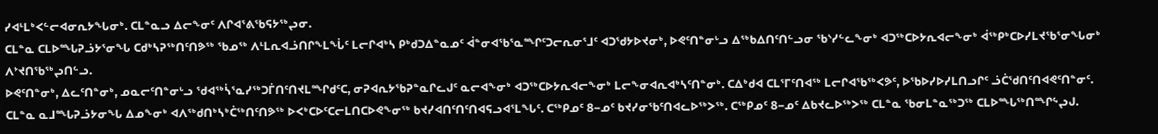ᓯᐊᒻᒪᒃᐸᓪᓕᐊᓂᕆᔭᖓᓂᒃ. ᑕᒪᓐᓇᓗ ᐃᓕᖕᓂᑦ ᐱᒋᐊᕐᕕᖃᕋᔭᖅᖢᓂ.
ᑕᒪᓐᓇ ᑕᒪᐅᙵᕈᓘᔭᕐᓂᖓ ᑕᑯᒃᓴᕈᖅᑎᑦᑎᕗᖅ ᖃᓄᖅ ᐱᒻᒪᕆᐊᓘᑎᒋᖕᒪᖔᑦ ᒪᓕᒋᐊᒃᓴ ᑭᒃᑯᑐᐃᓐᓇᓄᑦ ᐋᓐᓂᐊᖃᕐᓇᙱᑦᑐᓕᕆᓂᕐᒧᑦ ᐊᑐᖁᔭᐅᔪᓂᒃ, ᐅᕙᑦᑎᓐᓂᒡᓗ ᐃᖅᑲᐃᑎᑦᑎᓪᓗᓂ ᖃᔅᓯᓪᓚᖕᓂᒃ ᐊᑐᖅᑕᐅᔭᕆᐊᓕᖕᓂᒃ ᐋᖅᑭᒃᑕᐅᓯᒪᔪᖃᕐᓂᖓᓂᒃ ᐱᔾᔪᑎᖃᖅᖢᑎᓪᓗ.
ᐅᕙᑦᑎᓐᓂᒃ, ᐃᓚᑦᑎᓐᓂᒃ, ᓄᓇᓕᑦᑎᓐᓂᒡᓗ ᖁᐊᖅᓵᕐᓇᓯᖅᑐᒦᑎᑦᑎᔪᒪᙱᑯᑦᑕ, ᓂᕈᐊᕆᔭᖃᕈᓐᓇᒋᓚᒍᑦ ᓇᓕᐊᖕᓂᒃ ᐊᑐᖅᑕᐅᔭᕆᐊᓕᖕᓂᒃ ᒪᓕᖕᓂᐊᕆᐊᒃᓴᑦᑎᓐᓂᒃ. ᑕᐃᒃᑯᐊ ᑕᒪᕐᒥᑦᑎᐊᖅ ᒪᓕᒋᐊᖃᖅᐸᕗᑦ, ᐅᖃᐅᓯᐅᓯᒪᑎᓗᒋᑦ ᓘᑖᖁᑎᑦᑎᐊᕙᑦᑎᓐᓂᑦ.
ᑕᒪᓐᓇ ᓇᒧᙵᕈᓘᔭᓂᖓ ᐃᓄᖕᓂᒃ ᐊᐱᖅᑯᑎᒃᓴᒃᑖᖅᑎᑦᑎᕗᖅ ᐅᐸᒃᑕᐅᑦᑕᓕᒪᑎᑕᐅᕙᖕᓂᖅ ᑲᔪᓯᐊᑎᑦᑎᑦᑎᐊᕋᓗᐊᕐᒪᖓᑦ. ᑕᖅᑭᓄᑦ 8−ᓄᑦ ᑲᔪᓯᓂᖃᑦᑎᐊᓚᐅᖅᐳᖅ. ᑕᖅᑭᓄᑦ 8−ᓄᑦ ᐃᑲᔪᓚᐅᖅᐳᖅ ᑕᒪᓐᓇ ᖃᓂᒪᓐᓇᖅᑐᖅ ᑕᒪᐅᙵᖅᑎᙱᖦᖢᒍ.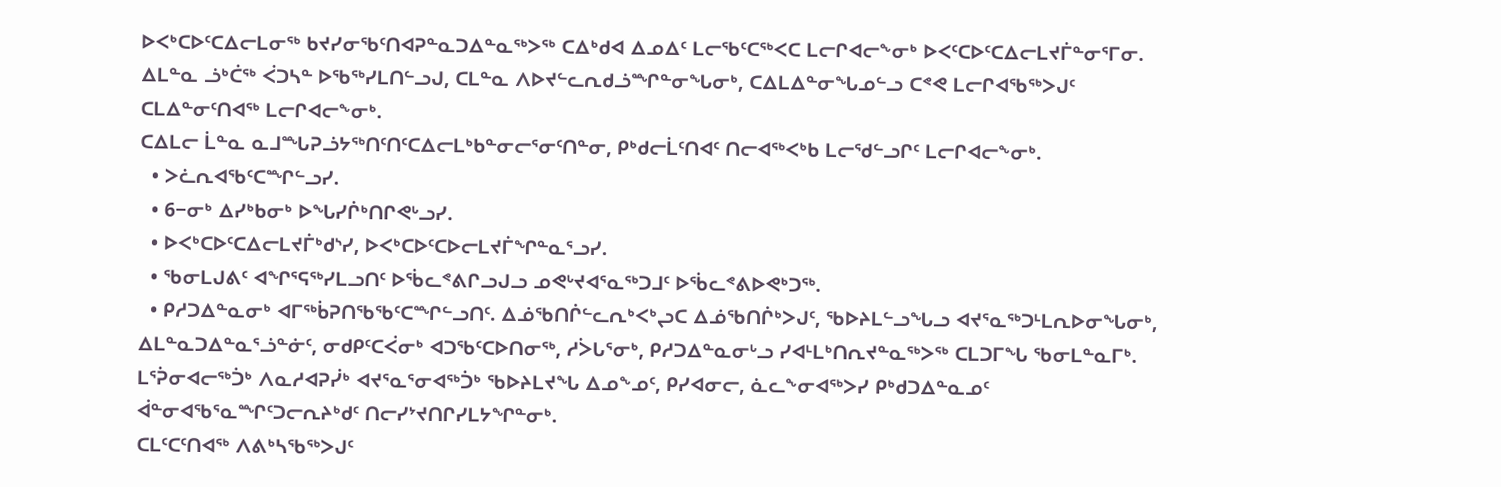ᐅᐸᒃᑕᐅᑦᑕᐃᓕᒪᓂᖅ ᑲᔪᓯᓂᖃᑦᑎᐊᕈᓐᓇᑐᐃᓐᓇᖅᐳᖅ ᑕᐃᒃᑯᐊ ᐃᓄᐃᑦ ᒪᓕᖃᑦᑕᖅᐸᑕ ᒪᓕᒋᐊᓕᖕᓂᒃ ᐅᐸᑦᑕᐅᑦᑕᐃᓕᒪᔪᒦᓐᓂᕐᒥᓂ. ᐃᒪᓐᓇ ᓘᒃᑖᖅ ᐹᑐᓴᓐ ᐅᖃᖅᓯᒪᑎᓪᓗᒍ, ᑕᒪᓐᓇ ᐱᐅᔪᓪᓚᕆᑯᓘᙱᓐᓂᖓᓂᒃ, ᑕᐃᒪᐃᓐᓂᖓᓄᓪᓗ ᑕᕝᕙ ᒪᓕᒋᐊᖃᖅᐳᒍᑦ ᑕᒪᐃᓐᓂᑦᑎᐊᖅ ᒪᓕᒋᐊᓕᖕᓂᒃ.
ᑕᐃᒪᓕ ᒫᓐᓇ ᓇᒧᙵᕈᓘᔭᖅᑎᑦᑎᑦᑕᐃᓕᒪᒃᑲᓐᓂᓕᕐᓂᑦᑎᓐᓂ, ᑭᒃᑯᓕᒫᑦᑎᐊᑦ ᑎᓕᐊᖅᐸᒃᑲ ᒪᓕᖁᓪᓗᒋᑦ ᒪᓕᒋᐊᓕᖕᓂᒃ.
  • ᐳᓛᕆᐊᖃᑦᑕᙱᓪᓗᓯ.
  • 6−ᓂᒃ ᐃᓯᒃᑲᓂᒃ ᐅᖓᓯᒌᒃᑎᒋᕙᒡᓗᓯ.
  • ᐅᐸᒃᑕᐅᑦᑕᐃᓕᒪᔪᒦᒃᑯᔅᓯ, ᐅᐸᒃᑕᐅᑦᑕᐅᓕᒪᔪᒦᖏᓐᓇᕐᓗᓯ.
  • ᖃᓂᒪᒍᕕᑦ ᐊᖏᕐᕋᖅᓯᒪᓗᑎᑦ ᐅᖄᓚᕝᕕᒋᓗᒍᓗ ᓄᕙᒡᔪᐊᕐᓇᖅᑐᒧᑦ ᐅᖄᓚᕝᕕᐅᕙᒃᑐᖅ.
  • ᑭᓱᑐᐃᓐᓇᓂᒃ ᐊᒥᖅᑳᕈᑎᖃᖃᑦᑕᙱᓪᓗᑎᑦ. ᐃᓅᖃᑎᒌᓪᓚᕆᒃᐸᒃᖢᑕ ᐃᓅᖃᑎᒌᒃᐳᒍᑦ, ᖃᐅᔨᒪᓪᓗᖓᓗ ᐊᔪᕐᓇᖅᑐᒻᒪᕆᐅᓂᖓᓂᒃ, ᐃᒪᓐᓇᑐᐃᓐᓇᕐᓘᓐᓃᑦ, ᓂᑯᑭᑦᑕᐹᓂᒃ ᐊᑐᖃᑦᑕᐅᑎᓂᖅ, ᓱᐴᒐᕐᓂᒃ, ᑭᓱᑐᐃᓐᓇᓂᒡᓗ ᓯᐊᒻᒪᒃᑎᕆᔪᓐᓇᖅᐳᖅ ᑕᒪᑐᒥᖓ ᖃᓂᒪᓐᓇᒥᒃ.
ᒪᕐᕉᓂᐊᓕᖅᑑᒃ ᐱᓇᓱᐊᕈᓰᒃ ᐊᔪᕐᓇᕐᓂᐊᖅᑑᒃ ᖃᐅᔨᒪᔪᖓ ᐃᓄᖕᓄᑦ, ᑭᓯᐊᓂᓕ, ᓈᓚᖕᓂᐊᖅᐳᓯ ᑭᒃᑯᑐᐃᓐᓇᓄᑦ ᐋᓐᓂᐊᖃᕐᓇᙱᑦᑐᓕᕆᔨᒃᑯᑦ ᑎᓕᓯᔾᔪᑎᒋᓯᒪᔭᖏᓐᓂᒃ.
ᑕᒪᑦᑕᑦᑎᐊᖅ ᐱᕕᒃᓴᖃᖅᐳᒍᑦ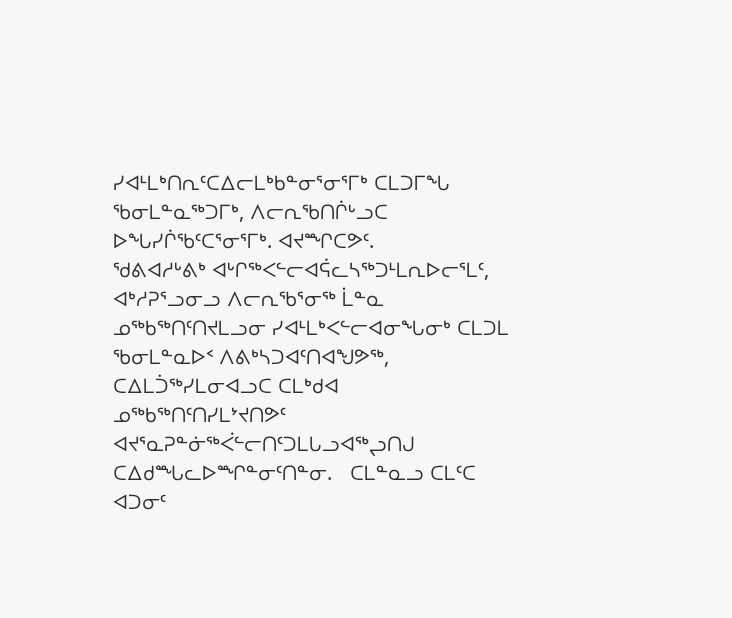ᓯᐊᒻᒪᒃᑎᕆᑦᑕᐃᓕᒪᒃᑲᓐᓂᕐᓂᕐᒥᒃ ᑕᒪᑐᒥᖓ ᖃᓂᒪᓐᓇᖅᑐᒥᒃ, ᐱᓕᕆᖃᑎᒌᒡᓗᑕ ᐅᖓᓯᒌᖃᑦᑕᕐᓂᕐᒥᒃ. ᐊᔪᙱᑕᕗᑦ.
ᖁᕕᐊᓱᒡᕕᒃ ᐊᒡᒋᖅᐸᓪᓕᐊᕌᓚᓴᖅᑐᒻᒪᕆᐅᓕᕐᒪᑦ, ᐊᒃᓱᕈᕐᓗᓂᓗ ᐱᓕᕆᖃᕐᓂᖅ ᒫᓐᓇ ᓄᖅᑲᖅᑎᑦᑎᔪᒪᓗᓂ ᓯᐊᒻᒪᒃᐸᓪᓕᐊᓂᖓᓂᒃ ᑕᒪᑐᒪ ᖃᓂᒪᓐᓇᐅᑉ ᐱᕕᒃᓴᑐᐊᑦᑎᐊᖑᕗᖅ, ᑕᐃᒪᑑᖅᓯᒪᓂᐊᓗᑕ ᑕᒪᒃᑯᐊ ᓄᖅᑲᖅᑎᑦᑎᓯᒪᔾᔪᑎᕗᑦ ᐊᔪᕐᓇᕈᓐᓃᖅᐹᓪᓕᑎᑦᑐᒪᒐᓗᐊᖅᖢᑎᒍ ᑕᐃᑯᙵᓚᐅᙱᓐᓂᑦᑎᓐᓂ.   ᑕᒪᓐᓇᓗ ᑕᒪᑦᑕ ᐊᑐᓂᑦ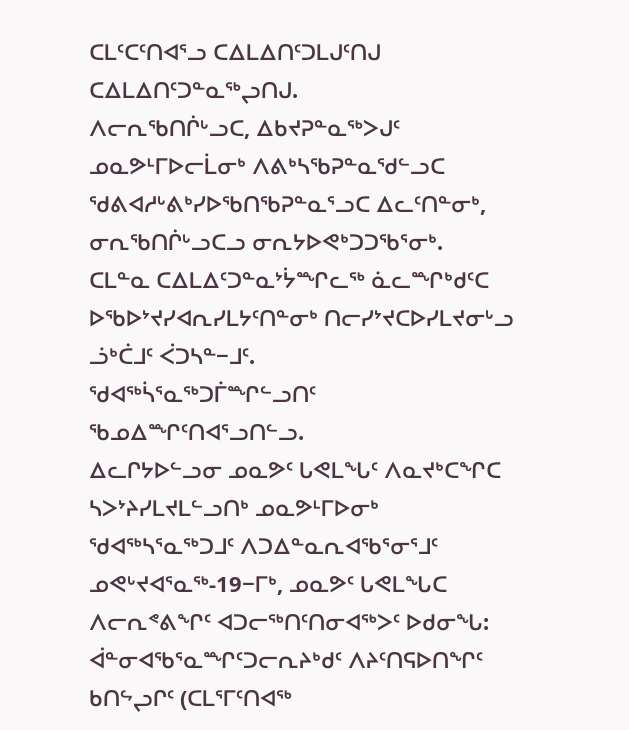ᑕᒪᑦᑕᑦᑎᐊᕐᓗ ᑕᐃᒪᐃᑎᑦᑐᒪᒍᑦᑎᒍ ᑕᐃᒪᐃᑎᑦᑐᓐᓇᖅᖢᑎᒍ.
ᐱᓕᕆᖃᑎᒌᒡᓗᑕ, ᐃᑲᔪᕈᓐᓇᖅᐳᒍᑦ ᓄᓇᕗᒻᒥᐅᓕᒫᓂᒃ ᐱᕕᒃᓴᖃᕈᓐᓇᖁᓪᓗᑕ ᖁᕕᐊᓱᒡᕕᒃᓯᐅᖃᑎᖃᕈᓐᓇᕐᓗᑕ ᐃᓚᑦᑎᓐᓂᒃ, ᓂᕆᖃᑎᒌᒡᓗᑕᓗ ᓂᕆᔭᐅᕙᒃᑐᑐᖃᕐᓂᒃ.
ᑕᒪᓐᓇ ᑕᐃᒪᐃᑦᑐᓐᓇᔾᔮᙱᓚᖅ ᓈᓚᙱᒃᑯᑦᑕ  ᐅᖃᐅᔾᔪᓯᐊᕆᓯᒪᔭᑦᑎᓐᓂᒃ ᑎᓕᓯᔾᔪᑕᐅᓯᒪᔪᓂᒡᓗ ᓘᒃᑖᒧᑦ ᐹᑐᓴᓐ−ᒧᑦ.
ᖁᐊᖅᓵᕐᓇᖅᑐᒦᙱᓪᓗᑎᑦ ᖃᓄᐃᙱᑦᑎᐊᕐᓗᑎᓪᓗ.
ᐃᓚᒋᔭᐅᓪᓗᓂ ᓄᓇᕗᑦ ᒐᕙᒪᖓᑦ ᐱᓇᔪᒃᑕᖏᑕ ᓴᐳᔾᔨᓯᒪᔪᒪᓪᓗᑎᒃ ᓄᓇᕗᒻᒥᐅᓂᒃ ᖁᐊᖅᓴᕐᓇᖅᑐᒧᑦ ᐱᑐᐃᓐᓇᕆᐊᖃᕐᓂᕐᒧᑦ ᓄᕙᒡᔪᐊᕐᓇᖅ-19−ᒥᒃ, ᓄᓇᕗᑦ ᒐᕙᒪᖓᑕ ᐱᓕᕆᕝᕕᖏᑦ ᐊᑐᓕᖅᑎᑦᑎᓂᐊᖅᐳᑦ ᐅᑯᓂᖓ:
ᐋᓐᓂᐊᖃᕐᓇᙱᑦᑐᓕᕆᔨᒃᑯᑦ ᐱᔨᑦᑎᕋᐅᑎᖏᑦ
ᑲᑎᖦᖢᒋᑦ (ᑕᒪᕐᒥᑦᑎᐊᖅ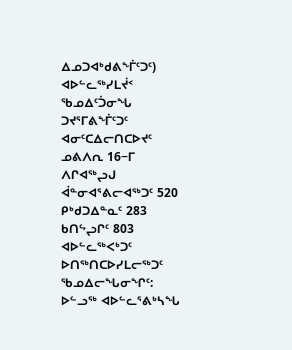ᐃᓄᑐᐊᒃᑯᕕᖕᒦᑦᑐᑦ)
ᐊᐅᓪᓚᖅᓯᒪᔫᑉ ᖃᓄᐃᑦᑑᓂᖓ
ᑐᔪᕐᒥᕕᖕᒦᑦᑐᑦ ᐊᓂᑦᑕᐃᓕᑎᑕᐅᔪᑦ ᓄᕕᐱᕆ 16−ᒥ ᐱᒋᐊᖅᖢᒍ
ᐋᓐᓂᐊᕐᕕᓕᐊᖅᑐᑦ 520
ᑭᒃᑯᑐᐃᓐᓇᑦ 283
ᑲᑎᖦᖢᒋᑦ 803
ᐊᐅᓪᓚᖅᐸᒃᑐᑦ ᐅᑎᖅᑎᑕᐅᓯᒪᓕᖅᑐᑦ ᖃᓄᐃᓕᖓᓂᖏᑦ:
ᐅᓪᓗᖅ ᐊᐅᓪᓚᕐᕕᒃᓴᖓ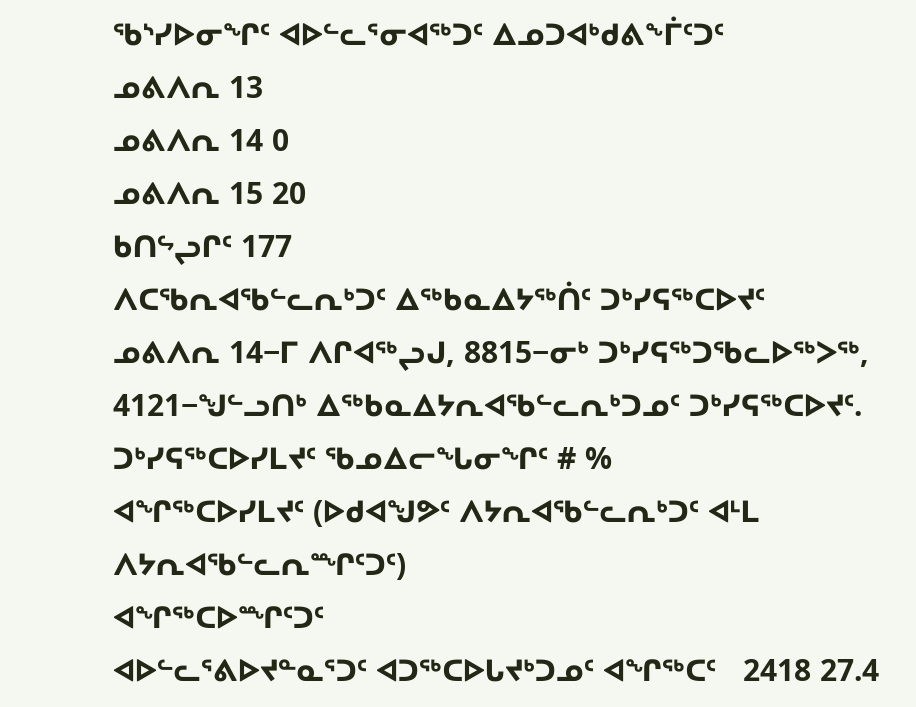ᖃᔅᓯᐅᓂᖏᑦ ᐊᐅᓪᓚᕐᓂᐊᖅᑐᑦ ᐃᓄᑐᐊᒃᑯᕕᖕᒦᑦᑐᑦ
ᓄᕕᐱᕆ 13
ᓄᕕᐱᕆ 14 0
ᓄᕕᐱᕆ 15 20
ᑲᑎᖦᖢᒋᑦ 177
ᐱᑕᖃᕆᐊᖃᓪᓚᕆᒃᑐᑦ ᐃᖅᑲᓇᐃᔭᖅᑏᑦ ᑐᒃᓯᕋᖅᑕᐅᔪᑦ
ᓄᕕᐱᕆ 14−ᒥ ᐱᒋᐊᖅᖢᒍ, 8815−ᓂᒃ ᑐᒃᓯᕋᖅᑐᖃᓚᐅᖅᐳᖅ, 4121−ᖑᓪᓗᑎᒃ ᐃᖅᑲᓇᐃᔭᕆᐊᖃᓪᓚᕆᒃᑐᓄᑦ ᑐᒃᓯᕋᖅᑕᐅᔪᑦ.
ᑐᒃᓯᕋᖅᑕᐅᓯᒪᔪᑦ ᖃᓄᐃᓕᖓᓂᖏᑦ # %
ᐊᖏᖅᑕᐅᓯᒪᔪᑦ (ᐅᑯᐊᖑᕗᑦ ᐱᔭᕆᐊᖃᓪᓚᕆᒃᑐᑦ ᐊᒻᒪ ᐱᔭᕆᐊᖃᓪᓚᕆᙱᑦᑐᑦ)
ᐊᖏᖅᑕᐅᙱᑦᑐᑦ
ᐊᐅᓪᓚᕐᕕᐅᔪᓐᓇᕐᑐᑦ ᐊᑐᖅᑕᐅᒐᔪᒃᑐᓄᑦ ᐊᖏᖅᑕᑦ   2418 27.4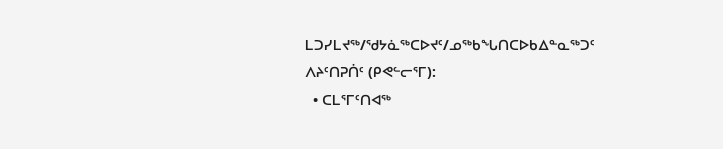ᒪᑐᓯᒪᔪᖅ/ᖁᔭᓈᖅᑕᐅᔪᑦ/ᓄᖅᑲᖓᑎᑕᐅᑲᐃᓐᓇᖅᑐᑦ ᐱᔨᑦᑎᕈᑏᑦ (ᑭᕙᓪᓕᕐᒥ):
  • ᑕᒪᕐᒥᑦᑎᐊᖅ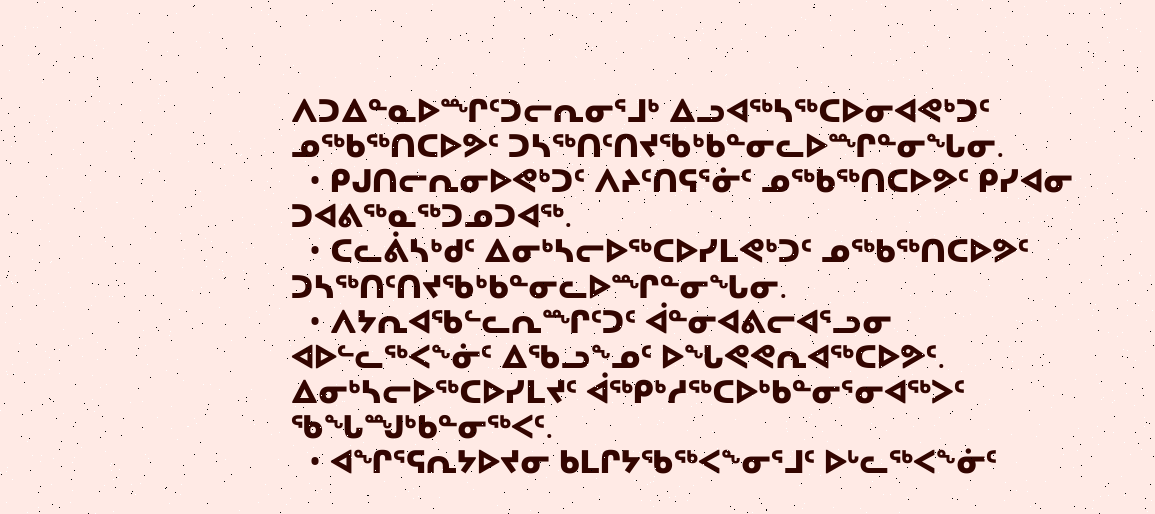ᐱᑐᐃᓐᓇᐅᙱᑦᑐᓕᕆᓂᕐᒧᒃ ᐃᓗᐊᖅᓴᖅᑕᐅᓂᐊᕙᒃᑐᑦ ᓄᖅᑲᖅᑎᑕᐅᕗᑦ ᑐᓴᖅᑎᑦᑎᔪᖃᒃᑲᓐᓂᓚᐅᙱᓐᓂᖓᓂ.
  • ᑭᒍᑎᓕᕆᓂᐅᕙᒃᑐᑦ ᐱᔨᑦᑎᕋᕐᓃᑦ ᓄᖅᑲᖅᑎᑕᐅᕗᑦ ᑭᓯᐊᓂ ᑐᐊᕕᖅᓇᖅᑐᓄᑐᐊᖅ.
  • ᑕᓚᕖᓴᒃᑯᑦ ᐃᓂᒃᓴᓕᐅᖅᑕᐅᓯᒪᕙᒃᑐᑦ ᓄᖅᑲᖅᑎᑕᐅᕗᑦ ᑐᓴᖅᑎᑦᑎᔪᖃᒃᑲᓐᓂᓚᐅᙱᓐᓂᖓᓂ.
  • ᐱᔭᕆᐊᖃᓪᓚᕆᙱᑦᑐᑦ ᐋᓐᓂᐊᕕᓕᐊᕐᓗᓂ ᐊᐅᓪᓚᖅᐸᖕᓃᑦ ᐃᖃᓗᖕᓄᑦ ᐅᖓᕙᕙᕆᐊᖅᑕᐅᕗᑦ. ᐃᓂᒃᓴᓕᐅᖅᑕᐅᓯᒪᔪᑦ ᐋᖅᑭᒃᓱᖅᑕᐅᒃᑲᓐᓂᕐᓂᐊᖅᐳᑦ ᖃᖓᙳᒃᑲᓐᓂᖅᐸᑦ.
  • ᐊᖏᕐᕋᕆᔭᐅᔪᓂ ᑲᒪᒋᔭᖃᖅᐸᖕᓂᕐᒧᑦ ᐅᒡᓚᖅᐸᖕᓃᑦ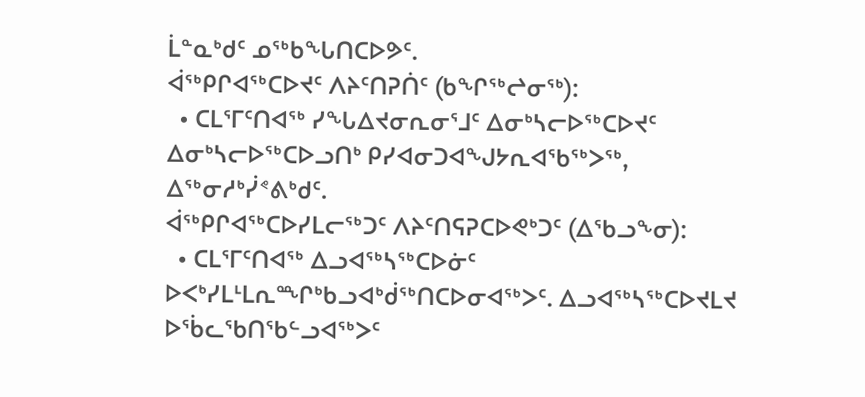ᒫᓐᓇᒃᑯᑦ ᓄᖅᑲᖓᑎᑕᐅᕗᑦ.
ᐋᖅᑭᒋᐊᖅᑕᐅᔪᑦ ᐱᔨᑦᑎᕈᑏᑦ (ᑲᖏᖅᖠᓂᖅ):
  • ᑕᒪᕐᒥᑦᑎᐊᖅ ᓯᖓᐃᔪᓂᕆᓂᕐᒧᑦ ᐃᓂᒃᓴᓕᐅᖅᑕᐅᔪᑦ ᐃᓂᒃᓴᓕᐅᖅᑕᐅᓗᑎᒃ ᑭᓯᐊᓂᑐᐊᖑᔭᕆᐊᖃᖅᐳᖅ, ᐃᖅᓂᓱᒃᓰᕝᕕᒃᑯᑦ.
ᐋᖅᑭᒋᐊᖅᑕᐅᓯᒪᓕᖅᑐᑦ ᐱᔨᑦᑎᕋᕈᑕᐅᕙᒃᑐᑦ (ᐃᖃᓗᖕᓂ):
  • ᑕᒪᕐᒥᑦᑎᐊᖅ ᐃᓗᐊᖅᓴᖅᑕᐅᓃᑦ ᐅᐸᒃᓯᒪᒻᒪᕆᙱᒃᑲᓗᐊᒃᑰᖅᑎᑕᐅᓂᐊᖅᐳᑦ. ᐃᓗᐊᖅᓴᖅᑕᐅᔪᒪᔪ ᐅᖄᓚᖃᑎᖃᓪᓗᐊᖅᐳᑦ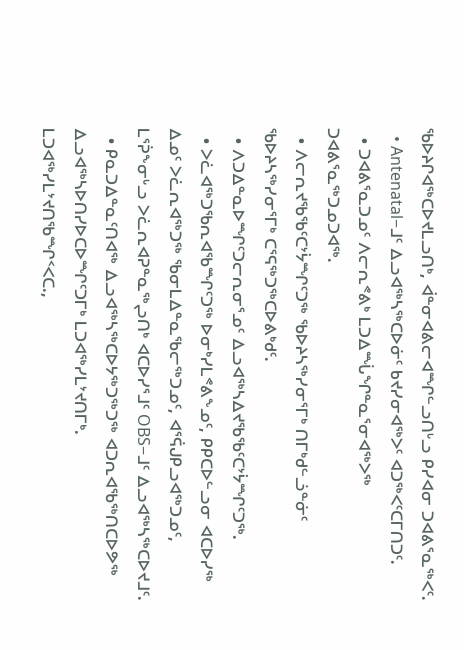ᖃᐅᔨᒋᐊᖅᑕᐅᔪᒪᓗᑎᒃ, ᐋᓐᓂᐊᕕᓕᐊᙱᓪᓗᑎᒡᓗ ᑭᓯᐊᓂ ᑐᐊᕕᕐᓇᖅᐸᑦ.
  • Antenatal−ᒧᑦ ᐃᓗᐊᖅᓴᖅᑕᐅᓃᑦ ᑲᔪᓯᓂᐊᖅᐳᑦ ᐊᑐᖅᐸᑦᑕᒥᑎᑐᑦ.
  • ᑐᐊᕕᕐᓇᑐᓄᑦ ᐱᓕᕆᕝᕕᒃ ᒪᑐᐃᙶᖏᓐᓇᕐᓂᐊᖅᐳᖅ ᑐᐊᕕᕐᓇᖅᑐᓄᑐᐊᖅ.
  • ᐱᓕᕆᔪᖃᖃᑦᑕᔾᔮᙱᑦᑐᖅ ᖃᐅᔨᓴᖅᓯᓂᕐᒥᒃ ᑎᒥᒃᑯᓪᓘᓐᓃᑦ ᖃᐅᔨᓴᖅᓯᓂᕐᒥᒃ ᑕᕐᕋᖅᑐᖅᑕᐅᕕᒃᑯᑦ.
  • ᐱᑐᐃᓐᓇᐅᙱᑦᑐᓕᕆᓂᕐᓄᑦ ᐃᓗᐊᖅᓴᐃᔪᖃᖃᑦᑕᔾᔮᙱᑦᑐᖅ.
  • ᐳᓛᐊᖅᑐᖃᕆᐊᖃᙱᑦᑐᖅ ᐅᓂᒃᓯᒪᕝᕕᖕᓄᑦ, ᑭᑭᑕᐅᓪᓗᓂ ᐊᑕᐅᓯᖅ ᐃᓄᑦ ᐳᓛᕆᐊᖅᑐᖅ ᖃᓂᒪᐃᓐᓇᖃᓕᖅᑐᓄᑦ, ᐊᕐᕌᒍᑭᓗᐊᖅᑐᓄᑦ, ᒪᕐᕉᖕᓂᒡᓗ ᐳᓛᕆᐊᕈᓐᓇᖅᖢᑎᒃ ᐊᑕᐅᓯᕐᒧᑦ OBS−ᒧᑦ ᐃᓗᐊᖅᓴᖅᑕᐅᔪᒧᑦ.
  • ᑭᓇᑐᐃᓐᓇᑦᑎᐊᖅ ᐃᓗᐊᖅᓴᖅᑕᐅᔭᖅᑐᖅᑐᖅ ᐊᑐᕆᐊᖃᖅᑎᑕᐅᕗᖅ ᐃᓗᐊᖅᓴᐅᑎᓯᐅᑕᐅᙱᑦᑐᒥᒃ ᒪᑐᐊᖅᓯᒪᔾᔪᑎᒥᒃ. ᒪᑐᐊᖅᓯᒪᔾᔪᑎᖃᙱᑉᐸᑕ.,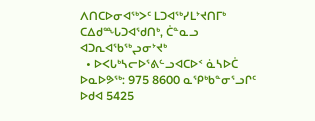ᐱᑎᑕᐅᓂᐊᖅᐳᑦ ᒪᑐᐊᖅᓯᒪᔾᔪᑎᒥᒃ ᑕᐃᑯᙵᑐᐊᖁᑎᒃ, ᑖᓐᓇᓗ ᐊᑐᕆᐊᖃᖅᖢᓂᔾᔪᒃ
  • ᐅᐸᒐᒃᓴᓕᐅᕐᕕᓪᓗᐊᑕᐅᑉ ᓈᓴᐅᑖ ᐅᓇᐅᕗᖅ: 975 8600 ᓇᕿᒃᑲᓐᓂᕐᓗᒋᑦ ᐅᑯᐊ 5425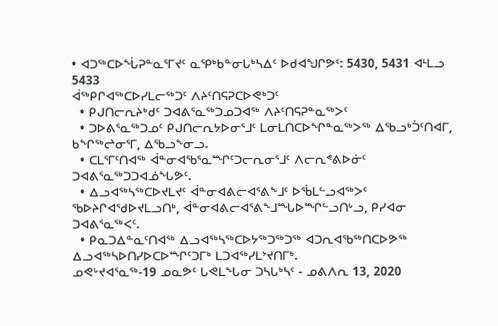• ᐊᑐᖅᑕᐅᖔᕈᓐᓇᕐᒥᔪᑦ ᓇᕿᒃᑲᓐᓂᒐᒃᓴᐃᑦ ᐅᑯᐊᖑᒋᕗᑦ: 5430, 5431 ᐊᒻᒪᓗ 5433
ᐋᖅᑭᒋᐊᖅᑕᐅᓯᒪᓕᖅᑐᑦ ᐱᔨᑦᑎᕋᕈᑕᐅᕙᒃᑐᑦ
  • ᑭᒍᑎᓕᕆᔨᒃᑯᑦ ᑐᐊᕕᕐᓇᖅᑐᓄᑐᐊᖅ ᐱᔨᑦᑎᕋᕈᓐᓇᖅᐳᑦ
  • ᑐᐅᕕᕐᓇᖅᑐᓄᑦ ᑭᒍᑎᓕᕆᔭᐅᓂᕐᒧᑦ ᒪᓂᒪᑎᑕᐅᖏᓐᓇᖅᐳᖅ ᐃᖃᓗᒃᑑᑦᑎᐊᒥ, ᑲᖏᖅᖠᓂᕐᒥ, ᐃᖃᓗᖕᓂᓗ.
  • ᑕᒪᕐᒥᑦᑎᐊᖅ ᐋᓐᓂᐊᖃᕐᓇᙱᑦᑐᓕᕆᓂᕐᒧᑦ ᐱᓕᕆᕝᕕᐅᓃᑦ ᑐᐊᕕᕐᓇᖅᑐᑐᐊᓅᖓᕗᑦ.
  • ᐃᓗᐊᖅᓴᖅᑕᐅᔪᒪᔪᑦ ᐋᓐᓂᐊᕕᓕᐊᕐᕕᖕᒧᑦ ᐅᖄᒪᓪᓗᐊᖅᐳᑦ ᖃᐅᔨᒋᐊᕐᑯᐅᔪᒪᓗᑎᒃ, ᐋᓐᓂᐊᕕᓕᐊᕐᕕᖕᒧᙵᐅᙱᓪᓗᑎᒡᓗ, ᑭᓯᐊᓂ ᑐᐊᕕᕐᓇᖅᐸᑦ.
  • ᑭᓇᑐᐃᓐᓇᑦᑎᐊᖅ ᐃᓗᐊᖅᓴᖅᑕᐅᔭᖅᑐᖅᑐᖅ ᐊᑐᕆᐊᖃᖅᑎᑕᐅᕗᖅ ᐃᓗᐊᖅᓴᐅᑎᓯᐅᑕᐅᙱᑦᑐᒥᒃ ᒪᑐᐊᖅᓯᒪᔾᔪᑎᒥᒃ.
ᓄᕙᒡᔪᐊᕐᓇᖅ-19 ᓄᓇᕗᑦ ᒐᕙᒪᖓᓂ ᑐᓴᒐᒃᓴᑦ - ᓄᕕᐱᕆ 13, 2020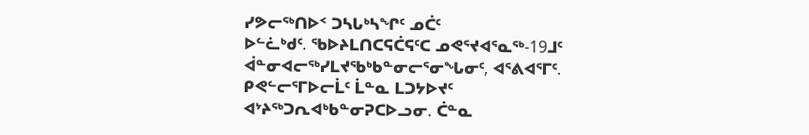ᓯᕗᓕᖅᑎᐅᑉ ᑐᓴᒐᒃᓴᖏᑦ ᓄᑖᑦ
ᐅᓪᓛᒃᑯᑦ. ᖃᐅᔨᒪᑎᑕᕋᑖᕋᑦᑕ ᓄᕙᕐᔪᐊᕐᓇᖅ-19ᒧᑦ ᐋᓐᓂᐊᓕᖅᓯᒪᔪᖃᒃᑲᓐᓂᓕᕐᓂᖓᓂᑦ, ᐊᕐᕕᐊᕐᒥᑦ. ᑭᕙᓪᓕᕐᒥᐅᓕᒫᑦ ᒫᓐᓇ ᒪᑐᔭᐅᔪᑦ ᐊᔾᔨᖅᑐᕆᐊᒃᑲᓐᓂᕈᑕᐅᓗᓂ. ᑖᓐᓇ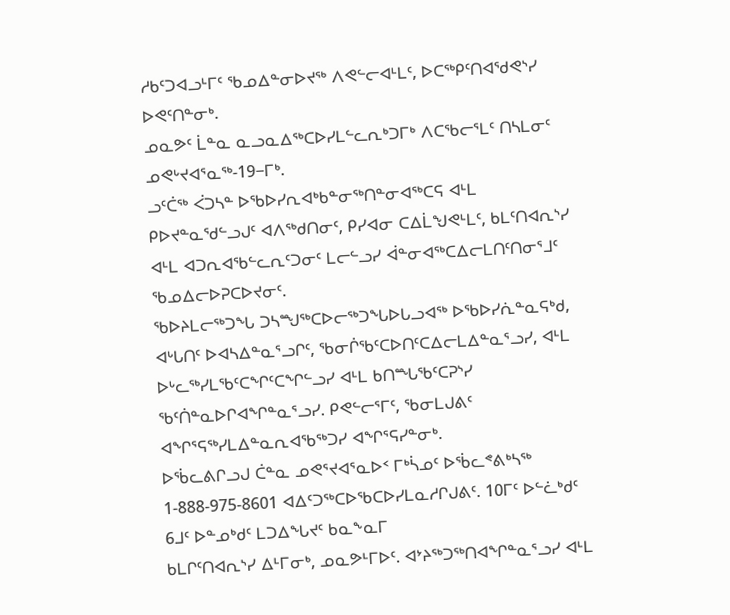ᓱᑲᑦᑐᐊᓗᒻᒥᑦ ᖃᓄᐃᓐᓂᐅᔪᖅ ᐱᕙᓪᓕᐊᒻᒪᑦ, ᐅᑕᖅᑭᑦᑎᐊᖁᕙᔅᓯ ᐅᕙᑦᑎᓐᓂᒃ.
ᓄᓇᕗᑦ ᒫᓐᓇ ᓇᓗᓇᐃᖅᑕᐅᓯᒪᓪᓚᕆᒃᑐᒥᒃ ᐱᑕᖃᓕᕐᒪᑦ ᑎᓴᒪᓂᑦ ᓄᕙᒡᔪᐊᕐᓇᖅ-19−ᒥᒃ.
ᓗᑦᑖᖅ ᐹᑐᓴᓐ ᐅᖃᐅᓯᕆᐊᒃᑲᓐᓂᖅᑎᓐᓂᐊᖅᑕᕋ ᐊᒻᒪ ᑭᐅᔪᓐᓇᖁᓪᓗᒍᑦ ᐊᐱᖅᑯᑎᓂᑦ, ᑭᓯᐊᓂ ᑕᐃᒫᖑᕙᒻᒪᑦ, ᑲᒪᑦᑎᐊᕆᔅᓯ ᐊᒻᒪ ᐊᑐᕆᐊᖃᓪᓚᕆᑦᑐᓂᑦ ᒪᓕᓪᓗᓯ ᐋᓐᓂᐊᖅᑕᐃᓕᒪᑎᑦᑎᓂᕐᒧᑦ ᖃᓄᐃᓕᐅᕈᑕᐅᔪᓂᑦ.
ᖃᐅᔨᒪᓕᖅᑐᖓ ᑐᓴᙳᖅᑕᐅᓕᖅᑐᖓᐅᒐᓗᐊᖅ ᐅᖃᐅᓯᕇᓐᓇᕋᒃᑯ, ᐊᒡᒐᑎᑦ ᐅᐊᓴᐃᓐᓇᕐᓗᒋᑦ, ᖃᓂᒌᖃᑦᑕᐅᑎᑦᑕᐃᓕᒪᐃᓐᓇᕐᓗᓯ, ᐊᒻᒪ ᐅᒡᓚᖅᓯᒪᖃᑦᑕᖏᑦᑕᖏᓪᓗᓯ ᐊᒻᒪ ᑲᑎᙵᖃᑦᑕᕈᔅᓯ ᖃᑦᑏᓐᓇᐅᒋᐊᖏᓐᓇᕐᓗᓯ. ᑭᕙᓪᓕᕐᒥᑦ, ᖃᓂᒪᒍᕕᑦ ᐊᖏᕐᕋᖅᓯᒪᐃᓐᓇᕆᐊᖃᖅᑐᓯ ᐊᖏᕐᕋᓯᓐᓂᒃ.
ᐅᖄᓚᕕᒋᓗᒍ ᑖᓐᓇ ᓄᕙᕐᔪᐊᕐᓇᐅᑉ ᒥᒃᓵᓄᑦ ᐅᖄᓚᕝᕕᒃᓴᖅ 1-888-975-8601 ᐊᐃᑦᑐᖅᑕᐅᖃᑕᐅᓯᒪᓇᓱᒋᒍᕕᑦ. 10ᒥᑦ ᐅᓪᓛᒃᑯᑦ 6ᒧᑦ ᐅᓐᓄᒃᑯᑦ ᒪᑐᐃᖓᔪᑦ ᑲᓇᖕᓇᒥ
ᑲᒪᒋᑦᑎᐊᕆᔅᓯ ᐃᒻᒥᓂᒃ, ᓄᓇᕗᒻᒥᐅᑦ. ᐊᔾᔨᖅᑐᖅᑎᐊᖏᓐᓇᕐᓗᓯ ᐊᒻᒪ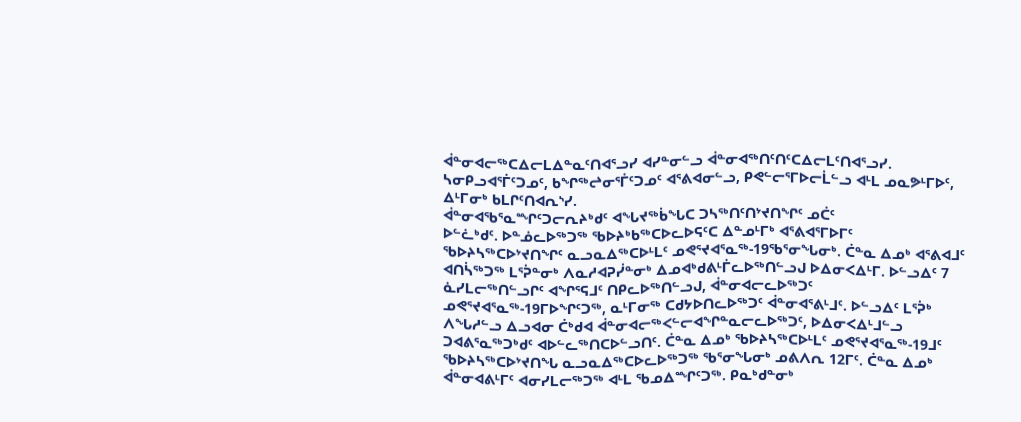ᐋᓐᓂᐊᓕᖅᑕᐃᓕᒪᐃᓐᓇᑦᑎᐊᕐᓗᓯ ᐊᓯᓐᓂᓪᓗ ᐋᓐᓂᐊᖅᑎᑦᑎᑦᑕᐃᓕᒪᑦᑎᐊᕐᓗᓯ. ᓴᓂᑭᓗᐊᕐᒦᑦᑐᓄᑦ, ᑲᖏᖅᖠᓂᕐᒦᑦᑐᓄᑦ ᐊᕐᕕᐊᓂᓪᓗ, ᑭᕙᓪᓕᕐᒥᐅᓕᒫᓪᓗ ᐊᒻᒪ ᓄᓇᕗᒻᒥᐅᑦ, ᐃᒻᒥᓂᒃ ᑲᒪᒋᑦᑎᐊᕆᔅᓯ.
ᐋᓐᓂᐊᖃᕐᓇᙱᑦᑐᓕᕆᔨᒃᑯᑦ ᐊᖓᔪᖅᑳᖓᑕ ᑐᓴᖅᑎᑦᑎᔾᔪᑎᖏᑦ ᓄᑖᑦ
ᐅᓪᓛᒃᑯᑦ. ᐅᓐᓅᓚᐅᖅᑐᖅ ᖃᐅᔨᒃᑲᖅᑕᐅᓚᐅᕋᑦᑕ ᐃᓐᓄᒻᒥᒃ ᐊᕐᕕᐊᕐᒥᐅᒥᑦ ᖃᐅᔨᓴᖅᑕᐅᔾᔪᑎᖏᑦ ᓇᓗᓇᐃᖅᑕᐅᒻᒪᑦ ᓄᕙᕐᔪᐊᕐᓇᖅ-19ᖃᕐᓂᖓᓂᒃ. ᑖᓐᓇ ᐃᓄᒃ ᐊᕐᕕᐊᒧᑦ ᐊᑎᓵᖅᑐᖅ ᒪᕐᕉᓐᓂᒃ ᐱᓇᓱᐊᕈᓰᓐᓂᒃ ᐃᓄᐊᒃᑯᕕᒻᒦᓚᐅᖅᑎᓪᓗᒍ ᐅᐃᓂᐸᐃᒻᒥ. ᐅᓪᓗᐃᑦ 7 ᓈᓯᒪᓕᖅᑎᓪᓗᒋᑦ ᐊᖏᕐᕋᒧᑦ ᑎᑭᓚᐅᖅᑎᓪᓗᒍ, ᐋᓐᓂᐊᓕᓚᐅᖅᑐᑦ ᓄᕙᕐᔪᐊᕐᓇᖅ-19ᒥᐅᖏᑦᑐᖅ, ᓇᒻᒥᓂᖅ ᑕᑯᔭᐅᑎᓚᐅᖅᑐᑦ ᐋᓐᓂᐊᕐᕕᒻᒧᑦ. ᐅᓪᓗᐃᑦ ᒪᕐᕉᒃ ᐱᖓᓱᓪᓗ ᐃᓗᐊᓂ ᑖᒃᑯᐊ ᐋᓐᓂᐊᓕᖅᐸᓪᓕᐊᖏᓐᓇᓕᓚᐅᖅᑐᑦ, ᐅᐃᓂᐸᐃᒻᒧᓪᓗ ᑐᐊᕕᕐᓇᖅᑐᒃᑯᑦ ᐊᐅᓪᓚᖅᑎᑕᐅᓪᓗᑎᑦ. ᑖᓐᓇ ᐃᓄᒃ ᖃᐅᔨᓴᖅᑕᐅᒻᒪᑦ ᓄᕙᕐᔪᐊᕐᓇᖅ-19ᒧᑦ ᖃᐅᔨᓴᖅᑕᐅᔾᔪᑎᖓ ᓇᓗᓇᐃᖅᑕᐅᓚᐅᖅᑐᖅ ᖃᕐᓂᖓᓂᒃ ᓄᕕᐱᕆ 12ᒥᑦ. ᑖᓐᓇ ᐃᓄᒃ ᐋᓐᓂᐊᕕᒻᒥᑦ ᐊᓂᓯᒪᓕᖅᑐᖅ ᐊᒻᒪ ᖃᓄᐃᙱᑦᑐᖅ. ᑭᓇᒃᑯᓐᓂᒃ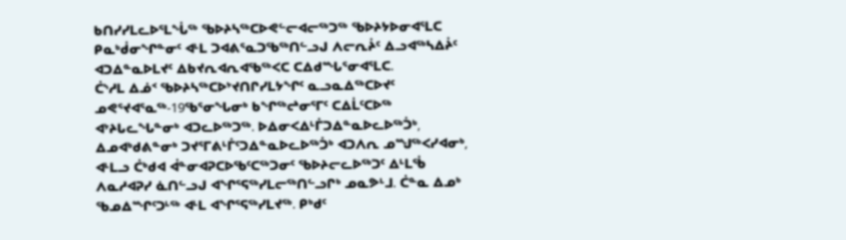ᑲᑎᓯᓯᒪᓚᐅᕐᒪᖔᖅ ᖃᐅᔨᓴᖅᑕᐅᕙᓪᓕᐊᓕᖅᑐᖅ ᖃᐅᔨᔭᐅᓂᐊᕐᒪᑕ ᑭᓇᒃᑰᓂᖏᓐᓂᑦ ᐊᒻᒪ ᑐᐊᕕᕐᓇᑐᖃᖅᑎᓪᓗᒍ ᐱᓕᕆᔩᑦ ᐃᓗᐊᖅᓴᐃᔩᑦ ᐊᑐᐃᓐᓇᐅᒪᔪᑦ ᐃᑲᔪᕆᐊᕆᐊᖃᖅᐸᑕ ᑕᐃᑯᙵᕐᓂᐊᕐᒪᑕ.
ᑖᔅᓱᒪ ᐃᓅᑉ ᖃᐅᔨᓴᖅᑕᐅᔾᔪᑎᒋᓯᒪᔭᖏᑦ ᓇᓗᓇᐃᖅᑕᐅᔪᑦ ᓄᕙᕐᔪᐊᕐᓇᖅ-19ᖃᕐᓂᖓᓂᒃ ᑲᖏᖅᖠᓂᕐᒥᑦ ᑕᐃᒫᑦᑕᐅᖅ ᐊᔾᔨᒐᓚᖓᓐᓂᒃ ᐊᑐᓚᐅᖅᑐᖅ. ᐅᐃᓂᐸᐃᒻᒦᑐᐃᓐᓇᐅᓚᐅᖅᑑᒃ, ᐃᓄᐊᒃᑯᕕᓐᓂᒃ ᑐᔪᕐᒥᕕᒻᒦᑦᑐᐃᓐᓇᐅᓚᐅᖅᑑᒃ ᐊᑐᐱᕆ ᓄᙳᖅᐸᓯᐊᓂᒃ, ᐊᒻᒪᓗ ᑖᒃᑯᐊ ᐋᓐᓂᐊᕈᑕᐅᖃᑦᑕᖅᑐᓂᑦ ᖃᐅᔨᓕᓚᐅᖅᑐᑦ ᐃᒻᒪᖄ ᐱᓇᓱᐊᕈᓯ ᓈᑎᓪᓗᒍ ᐊᖏᕐᕋᖅᓯᒪᓕᖅᑎᓪᓗᒋᒃ ᓄᓇᕗᒻᒧ. ᑖᓐᓇ ᐃᓄᒃ ᖃᓄᐃᙱᑦᑐᒻᖅ ᐊᒻᒪ ᐊᖏᕐᕋᖅᓯᒪᔪᖅ. ᑭᒃᑯᑦ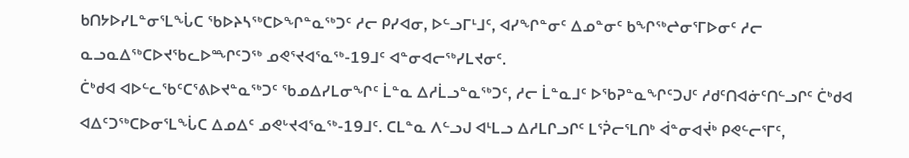ᑲᑎᔭᐅᓯᒪᓐᓂᕐᒪᖔᑕ ᖃᐅᔨᓴᖅᑕᐅᖏᓐᓇᖅᑐᑦ ᓱᓕ ᑭᓯᐊᓂ, ᐅᓪᓗᒥᒻᒧᑦ, ᐊᓯᖏᓐᓂᑦ ᐃᓄᓐᓂᑦ ᑲᖏᖅᖠᓂᕐᒥᐅᓂᑦ ᓱᓕ ᓇᓗᓇᐃᖅᑕᐅᔪᖃᓚᐅᙱᑦᑐᖅ ᓄᕙᕐᔪᐊᕐᓇᖅ-19ᒧᑦ ᐊᓐᓂᐊᓕᖅᓯᒪᔪᓂᑦ.
ᑖᒃᑯᐊ ᐊᐅᓪᓚᖃᑦᑕᕐᕕᐅᔪᓐᓇᖅᑐᑦ ᖃᓄᐃᓯᒪᓂᖏᑦ ᒫᓐᓇ ᐃᓱᒫᓗᓐᓇᖅᑐᑦ, ᓱᓕ ᒫᓐᓇᒧᑦ ᐅᖃᕈᓐᓇᖏᑦᑐᒍᑦ ᓱᑯᑦᑎᐊᓃᑦᑎᓪᓗᒋᑦ ᑖᒃᑯᐊ ᐊᐃᑦᑐᖅᑕᐅᓂᕐᒪᖔᑕ ᐃᓄᐃᑦ ᓄᕙᒡᔪᐊᕐᓇᖅ-19ᒧᑦ. ᑕᒪᓐᓇ ᐱᓪᓗᒍ ᐊᒻᒪᓗ ᐃᓱᒪᒋᓗᒋᑦ ᒪᕐᕉᓕᕐᒪᑎᒃ ᐋᓐᓂᐊᔫᒃ ᑭᕙᓪᓕᕐᒥᑦ,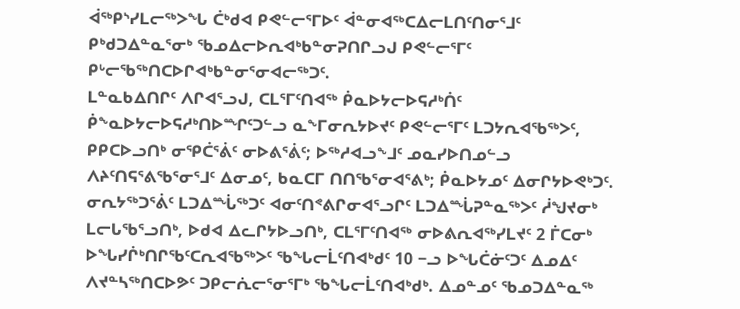ᐋᖅᑭᔅᓯᒪᓕᖅᐳᖓ ᑖᒃᑯᐊ ᑭᕙᓪᓕᕐᒥᐅᑦ ᐋᓐᓂᐊᖅᑕᐃᓕᒪᑎᑦᑎᓂᕐᒧᑦ ᑭᒃᑯᑐᐃᓐᓇᕐᓂᒃ ᖃᓄᐃᓕᐅᕆᐊᒃᑲᓐᓂᕈᑎᒋᓗᒍ ᑭᕙᓪᓕᕐᒥᑦ ᑭᒡᓕᖃᖅᑎᑕᐅᒋᐊᒃᑲᓐᓂᕐᓂᐊᓕᖅᑐᑦ.
ᒪᓐᓇᑲᐃᑎᒋᑦ ᐱᒋᐊᕐᓗᒍ, ᑕᒪᕐᒥᑦᑎᐊᖅ ᑮᓇᐅᔭᓕᐅᕋᓱᒃᑏᑦ ᑮᖕᓇᐅᔭᓕᐅᕋᓱᒃᑎᐅᙱᑦᑐᓪᓗ ᓇᖕᒥᓂᕆᔭᐅᔪᑦ ᑭᕙᓪᓕᕐᒥᑦ ᒪᑐᔭᕆᐊᖃᖅᐳᑦ, ᑭᑭᑕᐅᓗᑎᒃ ᓂᕿᑖᕐᕖᑦ ᓂᐅᕕᕐᕖᑦ; ᐅᖅᓱᐊᓗᖕᒧᑦ ᓄᓇᓯᐅᑎᓄᓪᓗ ᐱᔨᑦᑎᕋᕐᕕᖃᕐᓂᕐᒧᑦ ᐃᓂᓄᑦ, ᑲᓇᑕᒥ ᑎᑎᖃᕐᓂᐊᕐᕕᒃ; ᑮᓇᐅᔭᓄᑦ ᐃᓂᒋᔭᐅᕙᒃᑐᑦ. ᓂᕆᔭᖅᑐᕐᕖᑦ ᒪᑐᐃᙶᖅᑐᑦ ᐊᓂᑦᑎᕝᕕᒋᓂᐊᕐᓗᒋᑦ ᒪᑐᐃᙶᕈᓐᓇᖅᐳᑦ ᓲᖑᔪᓂᒃ ᒪᓕᒐᖃᕐᓗᑎᒃ, ᐅᑯᐊ ᐃᓚᒋᔭᐅᓗᑎᒃ, ᑕᒪᕐᒥᑦᑎᐊᖅ ᓂᐅᕕᕆᐊᖅᓯᒪᔪᑦ 2 ᒦᑕᓂᒃ ᐅᖓᓯᒌᒃᑎᒋᖃᑦᑕᕆᐊᖃᖅᐳᑦ ᖃᖓᓕᒫᑦᑎᐊᒃᑯᑦ 10 −ᓗ ᐅᖓᑖᓃᑦᑐᑦ ᐃᓄᐃᑦ ᐱᔪᓐᓴᖅᑎᑕᐅᕗᑦ ᑐᑭᓕᕇᓕᕐᓂᕐᒥᒃ ᖃᖓᓕᒫᑦᑎᐊᒃᑯᒃ. ᐃᓄᓐᓄᑦ ᖃᓄᑐᐃᓐᓇᖅ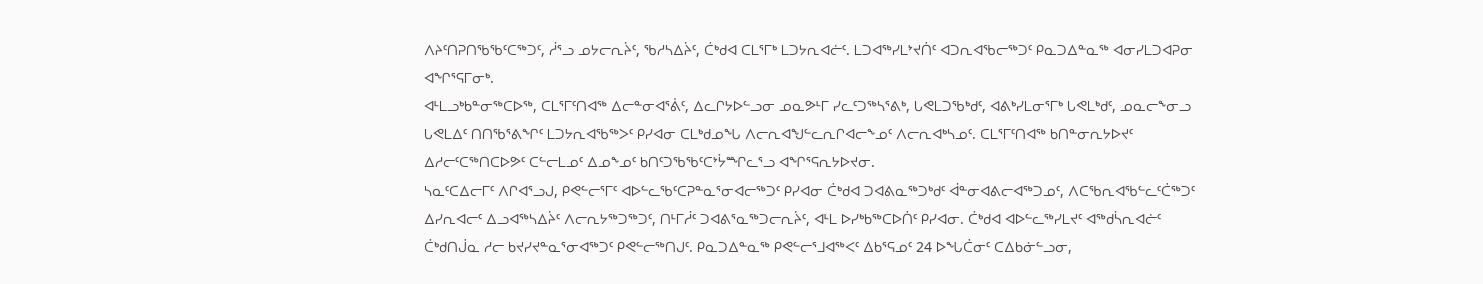ᐱᔨᑦᑎᕈᑎᖃᖃᑦᑕᖅᑐᑦ, ᓲᕐᓗ ᓄᔭᓕᕆᔩᑦ, ᖃᓱᓴᐃᔩᑦ, ᑖᒃᑯᐊ ᑕᒪᕐᒥᒃ ᒪᑐᔭᕆᐊᓖᑦ. ᒪᑐᐊᖅᓯᒪᔾᔪᑏᑦ ᐊᑐᕆᐊᖃᓕᖅᑐᑦ ᑭᓇᑐᐃᓐᓇᖅ ᐊᓂᓯᒪᑐᐊᕈᓂ ᐊᖏᕐᕋᒥᓂᒃ.
ᐊᒻᒪᓗᒃᑲᓐᓂᖅᑕᐅᖅ, ᑕᒪᕐᒥᑦᑎᐊᖅ ᐃᓕᓐᓂᐊᕐᕖᑦ, ᐃᓚᒋᔭᐅᓪᓗᓂ ᓄᓇᕗᒻᒥ ᓯᓚᑦᑐᖅᓴᕐᕕᒃ, ᒐᕙᒪᑐᖃᒃᑯᑦ, ᐊᕕᒃᓯᒪᓂᕐᒥᒃ ᒐᕙᒪᒃᑯᑦ, ᓄᓇᓕᖕᓂᓗ ᒐᕙᒪᐃᑦ ᑎᑎᖃᕐᕕᖏᑦ ᒪᑐᔭᕆᐊᖃᖅᐳᑦ ᑭᓯᐊᓂ ᑕᒪᒃᑯᓄᖓ ᐱᓕᕆᐊᖑᓪᓚᕆᒋᐊᓕᖕᓄᑦ ᐱᓕᕆᐊᒃᓴᓄᑦ. ᑕᒪᕐᒥᑦᑎᐊᖅ ᑲᑎᓐᓂᕆᔭᐅᔪᑦ ᐃᓱᓕᑦᑕᖅᑎᑕᐅᕗᑦ ᑕᓪᓕᒪᓄᑦ ᐃᓄᖕᓄᑦ ᑲᑎᑦᑐᖃᖃᑦᑕᔾᔮᙱᓚᕐᓗ ᐊᖏᕐᕋᕆᔭᐅᔪᓂ.
ᓴᓇᑦᑕᐃᓕᒥᑦ ᐱᒋᐊᕐᓗᒍ, ᑭᕙᓪᓕᕐᒥᑦ ᐊᐅᓪᓚᖃᑦᑕᕈᓐᓇᕐᓂᐊᓕᖅᑐᑦ ᑭᓯᐊᓂ ᑖᒃᑯᐊ ᑐᐊᕕᓇᖅᑐᒃᑯᑦ ᐋᓐᓂᐊᕕᓕᐊᖅᑐᓄᑦ, ᐱᑕᖃᕆᐊᖃᓪᓚᑦᑖᖅᑐᑦ ᐃᓯᕆᐊᓕᑦ ᐃᓗᐊᖅᓴᐃᔩᑦ ᐱᓕᕆᔭᖅᑐᖅᑐᑦ, ᑎᒻᒥᓲᑦ ᑐᐊᕕᕐᓇᖅᑐᓕᕆᔩᑦ, ᐊᒻᒪ ᐅᓯᒃᑲᖅᑕᐅᑏᑦ ᑭᓯᐊᓂ. ᑖᒃᑯᐊ ᐊᐅᓪᓚᖅᓯᒪᔪᑦ ᐊᖅᑯᓵᕆᐊᓖᑦ ᑖᒃᑯᑎᒎᓇ ᓱᓕ ᑲᔪᓯᔪᓐᓇᕐᓂᐊᖅᑐᑦ ᑭᕙᓪᓕᖅᑎᒍᑦ. ᑭᓇᑐᐃᓐᓇᖅ ᑭᕙᓪᓕᕐᒧᐊᖅᐸᑦ ᐃᑲᕐᕋᓄᑦ 24 ᐅᖓᑖᓂᑦ ᑕᐃᑲᓃᓪᓗᓂ,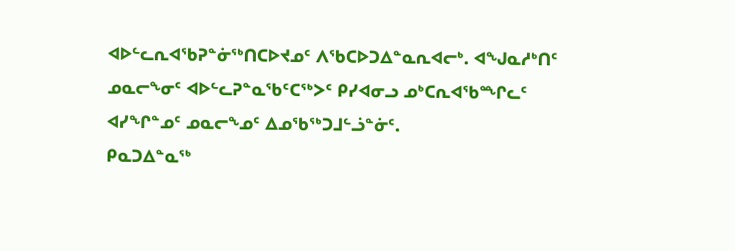ᐊᐅᓪᓚᕆᐊᖃᕈᓐᓃᖅᑎᑕᐅᔪᓄᑦ ᐱᖃᑕᐅᑐᐃᓐᓇᕆᐊᓕᒃ. ᐊᖑᓇᓱᒃᑎᑦ ᓄᓇᓕᖕᓂᑦ ᐊᐅᓪᓚᕈᓐᓇᖃᑦᑕᖅᐳᑦ ᑭᓯᐊᓂᓗ ᓄᒃᑕᕆᐊᖃᙱᓚᑦ ᐊᓯᖏᓐᓄᑦ ᓄᓇᓕᖕᓄᑦ ᐃᓄᖃᖅᑐᒧᓪᓘᓐᓃᑦ.
ᑭᓇᑐᐃᓐᓇᖅ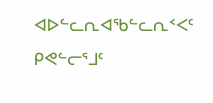ᐊᐅᓪᓚᕆᐊᖃᓪᓚᕆᑉᐸᑦ ᑭᕙᓪᓕᕐᒧᑦ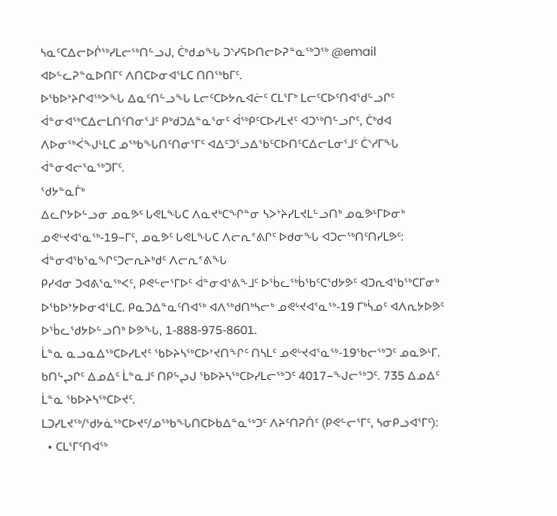ᓴᓇᑦᑕᐃᓕᐅᒌᖅᓯᒪᓕᖅᑎᓪᓗᒍ, ᑖᒃᑯᓄᖓ ᑐᔅᓯᕋᐅᑎᓕᐅᕈᓐᓇᖅᑐᖅ @email ᐊᐅᓪᓚᕈᓐᓇᐅᑎᒥᑦ ᐱᑎᑕᐅᓂᐊᕐᒪᑕ ᑎᑎᖅᑲᒥᑦ.
ᐅᖃᐅᔾᔨᒋᐊᖅᐳᖓ ᐃᓇᑦᑎᓪᓗᖓ ᒪᓕᑦᑕᐅᔭᕆᐊᓖᑦ ᑕᒪᕐᒥᒃ ᒪᓕᑦᑕᐅᑦᑎᐊᖁᓪᓗᒋᑦ ᐋᓐᓂᐊᖅᑕᐃᓕᒪᑎᑦᑎᓂᕐᒧᑦ ᑭᒃᑯᑐᐃᓐᓇᕐᓂᑦ ᐋᖅᑭᑦᑕᐅᓯᒪᔪᑦ ᐊᑐᖅᑎᓪᓗᒋᑦ, ᑖᒃᑯᐊ ᐱᐅᓂᖅᐹᖑᒻᒪᑕ ᓄᖅᑲᖓᑎᑦᑎᓂᕐᒥᑦ ᐊᐃᑦᑐᕐᓗᐃᖃᑦᑕᐅᑎᑦᑕᐃᓕᒪᓂᕐᒧᑦ ᑖᔅᓱᒥᖓ ᐋᓐᓂᐊᓕᕐᓇᖅᑐᒥᑦ.
ᖁᔭᓐᓇᒦᒃ
ᐃᓚᒋᔭᐅᓪᓗᓂ ᓄᓇᕗᑦ ᒐᕙᒪᖓᑕ ᐱᓇᔪᒃᑕᖏᓐᓂ ᓴᐳᔾᔨᓯᒪᔪᒪᓪᓗᑎᒃ ᓄᓇᕗᒻᒥᐅᓂᒃ ᓄᕙᒡᔪᐊᕐᓇᖅ-19−ᒥᑦ, ᓄᓇᕗᑦ ᒐᕙᒪᖓᑕ ᐱᓕᕆᕝᕕᒋᑦ ᐅᑯᓂᖓ ᐊᑐᓕᖅᑎᑦᑎᓯᒪᕗᑦ:
ᐋᓐᓂᐊᖃᕐᓇᖏᑦᑐᓕᕆᔨᒃᑯᑦ ᐱᓕᕆᕝᕕᖓ
ᑭᓯᐊᓂ ᑐᐊᕕᕐᓇᖅᐸᑦ, ᑭᕙᓪᓕᕐᒥᐅᑦ ᐋᓐᓂᐊᕐᕕᖕᒧᑦ ᐅᖄᓚᖅᑳᖃᑦᑕᖁᔭᕗᑦ ᐊᑐᕆᐊᖃᖅᑕᒥᓂᒃ ᐅᖃᐅᔾᔭᐅᓂᐊᕐᒪᑕ. ᑭᓇᑐᐃᓐᓇᑦᑎᐊᖅ ᐊᐱᖅᑯᑎᒃᓴᓕᒃ ᓄᕙᒡᔪᐊᕐᓇᖅ-19 ᒥᒃᓵᓄᑦ ᐊᐱᕆᔭᐅᕗᑦ ᐅᖄᓚᖁᔭᐅᓪᓗᑎᒃ ᐅᕗᖓ, 1-888-975-8601.
ᒫᓐᓇ ᓇᓗᓇᐃᖅᑕᐅᓯᒪᔪᑦ ᖃᐅᔨᓴᖅᑕᐅᔾᔪᑎᖏᑦ ᑎᓴᒪᑦ ᓄᕙᒡᔪᐊᕐᓇᖅ-19ᖃᓕᖅᑐᑦ ᓄᓇᕗᒻᒥ. ᑲᑎᖦᖢᒋᑦ ᐃᓄᐃᑦ ᒫᓐᓇᒧᑦ ᑎᑭᖦᖢᒍ ᖃᐅᔨᓴᖅᑕᐅᓯᒪᓕᖅᑐᑦ 4017−ᖑᓕᖅᑐᑦ. 735 ᐃᓄᐃᑦ ᒫᓐᓇ ᖃᐅᔨᓴᖅᑕᐅᔪᑦ.
ᒪᑐᓯᒪᔪᖅ/ᖁᔭᓈᖅᑕᐅᔪᑦ/ᓄᖅᑲᖓᑎᑕᐅᑲᐃᓐᓇᖅᑐᑦ ᐱᔨᑦᑎᕈᑏᑦ (ᑭᕙᓪᓕᕐᒥᑦ, ᓴᓂᑭᓗᐊᕐᒥᑦ):
  • ᑕᒪᕐᒥᑦᑎᐊᖅ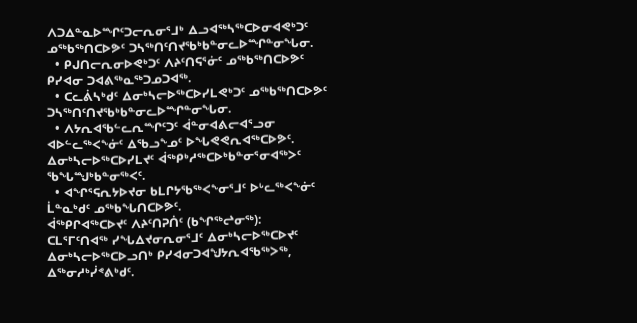ᐱᑐᐃᓐᓇᐅᙱᑦᑐᓕᕆᓂᕐᒧᒃ ᐃᓗᐊᖅᓴᖅᑕᐅᓂᐊᕙᒃᑐᑦ ᓄᖅᑲᖅᑎᑕᐅᕗᑦ ᑐᓴᖅᑎᑦᑎᔪᖃᒃᑲᓐᓂᓚᐅᙱᓐᓂᖓᓂ.
  • ᑭᒍᑎᓕᕆᓂᐅᕙᒃᑐᑦ ᐱᔨᑦᑎᕋᕐᓃᑦ ᓄᖅᑲᖅᑎᑕᐅᕗᑦ ᑭᓯᐊᓂ ᑐᐊᕕᖅᓇᖅᑐᓄᑐᐊᖅ.
  • ᑕᓚᕖᓴᒃᑯᑦ ᐃᓂᒃᓴᓕᐅᖅᑕᐅᓯᒪᕙᒃᑐᑦ ᓄᖅᑲᖅᑎᑕᐅᕗᑦ ᑐᓴᖅᑎᑦᑎᔪᖃᒃᑲᓐᓂᓚᐅᙱᓐᓂᖓᓂ.
  • ᐱᔭᕆᐊᖃᓪᓚᕆᙱᑦᑐᑦ ᐋᓐᓂᐊᕕᓕᐊᕐᓗᓂ ᐊᐅᓪᓚᖅᐸᖕᓃᑦ ᐃᖃᓗᖕᓄᑦ ᐅᖓᕙᕙᕆᐊᖅᑕᐅᕗᑦ. ᐃᓂᒃᓴᓕᐅᖅᑕᐅᓯᒪᔪᑦ ᐋᖅᑭᒃᓱᖅᑕᐅᒃᑲᓐᓂᕐᓂᐊᖅᐳᑦ ᖃᖓᙳᒃᑲᓐᓂᖅᐸᑦ.
  • ᐊᖏᕐᕋᕆᔭᐅᔪᓂ ᑲᒪᒋᔭᖃᖅᐸᖕᓂᕐᒧᑦ ᐅᒡᓚᖅᐸᖕᓃᑦ ᒫᓐᓇᒃᑯᑦ ᓄᖅᑲᖓᑎᑕᐅᕗᑦ.
ᐋᖅᑭᒋᐊᖅᑕᐅᔪᑦ ᐱᔨᑦᑎᕈᑏᑦ (ᑲᖏᖅᖠᓂᖅ):
ᑕᒪᕐᒥᑦᑎᐊᖅ ᓯᖓᐃᔪᓂᕆᓂᕐᒧᑦ ᐃᓂᒃᓴᓕᐅᖅᑕᐅᔪᑦ ᐃᓂᒃᓴᓕᐅᖅᑕᐅᓗᑎᒃ ᑭᓯᐊᓂᑐᐊᖑᔭᕆᐊᖃᖅᐳᖅ, ᐃᖅᓂᓱᒃᓰᕝᕕᒃᑯᑦ.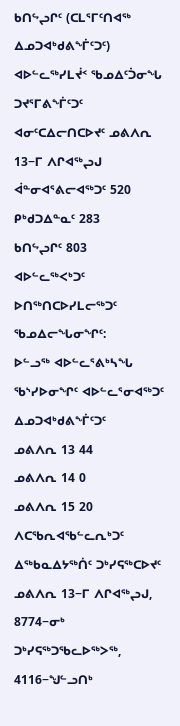ᑲᑎᖦᖢᒋᑦ (ᑕᒪᕐᒥᑦᑎᐊᖅ ᐃᓄᑐᐊᒃᑯᕕᖕᒦᑦᑐᑦ)
ᐊᐅᓪᓚᖅᓯᒪᔫᑉ ᖃᓄᐃᑦᑑᓂᖓ ᑐᔪᕐᒥᕕᖕᒦᑦᑐᑦ ᐊᓂᑦᑕᐃᓕᑎᑕᐅᔪᑦ ᓄᕕᐱᕆ 13−ᒥ ᐱᒋᐊᖅᖢᒍ
ᐋᓐᓂᐊᕐᕕᓕᐊᖅᑐᑦ 520
ᑭᒃᑯᑐᐃᓐᓇᑦ 283
ᑲᑎᖦᖢᒋᑦ 803
ᐊᐅᓪᓚᖅᐸᒃᑐᑦ ᐅᑎᖅᑎᑕᐅᓯᒪᓕᖅᑐᑦ ᖃᓄᐃᓕᖓᓂᖏᑦ:
ᐅᓪᓗᖅ ᐊᐅᓪᓚᕐᕕᒃᓴᖓ ᖃᔅᓯᐅᓂᖏᑦ ᐊᐅᓪᓚᕐᓂᐊᖅᑐᑦ ᐃᓄᑐᐊᒃᑯᕕᖕᒦᑦᑐᑦ
ᓄᕕᐱᕆ 13 44
ᓄᕕᐱᕆ 14 0
ᓄᕕᐱᕆ 15 20
ᐱᑕᖃᕆᐊᖃᓪᓚᕆᒃᑐᑦ ᐃᖅᑲᓇᐃᔭᖅᑏᑦ ᑐᒃᓯᕋᖅᑕᐅᔪᑦ
ᓄᕕᐱᕆ 13−ᒥ ᐱᒋᐊᖅᖢᒍ, 8774−ᓂᒃ ᑐᒃᓯᕋᖅᑐᖃᓚᐅᖅᐳᖅ, 4116−ᖑᓪᓗᑎᒃ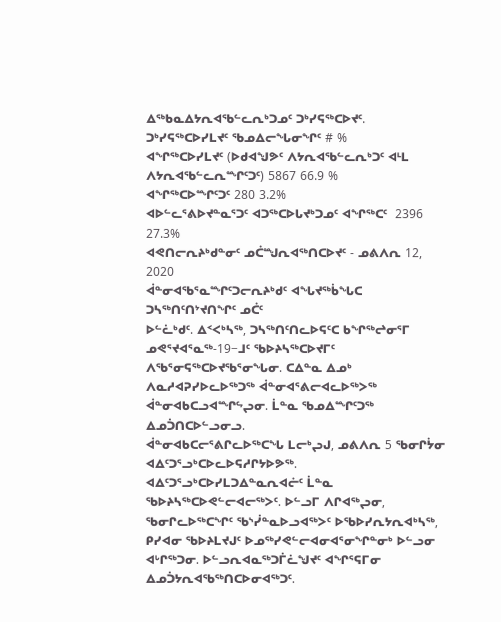ᐃᖅᑲᓇᐃᔭᕆᐊᖃᓪᓚᕆᒃᑐᓄᑦ ᑐᒃᓯᕋᖅᑕᐅᔪᑦ.
ᑐᒃᓯᕋᖅᑕᐅᓯᒪᔪᑦ ᖃᓄᐃᓕᖓᓂᖏᑦ # %
ᐊᖏᖅᑕᐅᓯᒪᔪᑦ (ᐅᑯᐊᖑᕗᑦ ᐱᔭᕆᐊᖃᓪᓚᕆᒃᑐᑦ ᐊᒻᒪ ᐱᔭᕆᐊᖃᓪᓚᕆᙱᑦᑐᑦ) 5867 66.9 %
ᐊᖏᖅᑕᐅᙱᑦᑐᑦ 280 3.2%
ᐊᐅᓪᓚᕐᕕᐅᔪᓐᓇᕐᑐᑦ ᐊᑐᖅᑕᐅᒐᔪᒃᑐᓄᑦ ᐊᖏᖅᑕᑦ  2396 27.3%
ᐊᕙᑎᓕᕆᔨᒃᑯᓐᓂᑦ ᓄᑖᙳᕆᐊᖅᑎᑕᐅᔪᑦ - ᓄᕕᐱᕆ 12, 2020
ᐋᓐᓂᐊᖃᕐᓇᙱᑦᑐᓕᕆᔨᒃᑯᑦ ᐊᖓᔪᖅᑳᖓᑕ ᑐᓴᖅᑎᑦᑎᔾᔪᑎᖏᑦ ᓄᑖᑦ
ᐅᓪᓛᒃᑯᑦ. ᐃᑉᐸᒃᓴᖅ, ᑐᓴᖅᑎᑦᑎᓚᐅᕋᑦᑕ ᑲᖏᖅᖠᓂᕐᒥ ᓄᕙᕐᔪᐊᕐᓇᖅ-19−ᒧᑦ ᖃᐅᔨᓴᖅᑕᐅᔪᒥᑦ ᐱᖃᕐᓂᕋᖅᑕᐅᔪᖃᕐᓂᖓᓂ. ᑕᐃᓐᓇ ᐃᓄᒃ ᐱᓇᓱᐊᕈᓯᐅᓚᐅᖅᑐᖅ ᐋᓐᓂᐊᕐᕕᓕᐊᓚᐅᖅᐳᖅ ᐋᓐᓂᐊᑲᑕᓗᐊᙱᖦᖢᓂ. ᒫᓐᓇ ᖃᓄᐃᙱᑦᑐᖅ ᐃᓄᑑᑎᑕᐅᓪᓗᓂᓗ.
ᐋᓐᓂᐊᑲᑕᓕᕐᕕᒋᓚᐅᖅᑕᖓ ᒪᓕᒃᖢᒍ, ᓄᕕᐱᕆ 5 ᖃᓂᒋᔮᓂ ᐊᐃᑦᑐᕐᓗᒃᑕᐅᓚᐅᕋᓱᒋᔭᐅᕗᖅ. ᐊᐃᑦᑐᕐᓗᒃᑕᐅᓯᒪᑐᐃᓐᓇᕆᐊᓖᑦ ᒫᓐᓇ ᖃᐅᔨᓴᖅᑕᐅᕙᓪᓕᐊᓕᖅᐳᑦ. ᐅᓪᓗᒥ ᐱᒋᐊᖅᖢᓂ, ᖃᓂᒋᓚᐅᖅᑕᖏᑦ ᖃᔅᓰᓐᓇᐅᓗᐊᖅᐳᑦ ᐅᖃᐅᓯᕆᔭᕆᐊᒃᓴᖅ, ᑭᓯᐊᓂ ᖃᐅᔨᒪᔪᒍᑦ ᐅᓄᖅᓯᕙᓪᓕᐊᓂᐊᕐᓂᖏᓐᓂᒃ ᐅᓪᓗᓂ ᐊᒡᒋᖅᑐᓂ. ᐅᓪᓗᕆᐊᓇᖅᑐᒦᓛᖑᔪᑦ ᐊᖏᕐᕋᒥᓂ ᐃᓄᑑᔭᕆᐊᖃᖅᑎᑕᐅᓂᐊᖅᑐᑦ.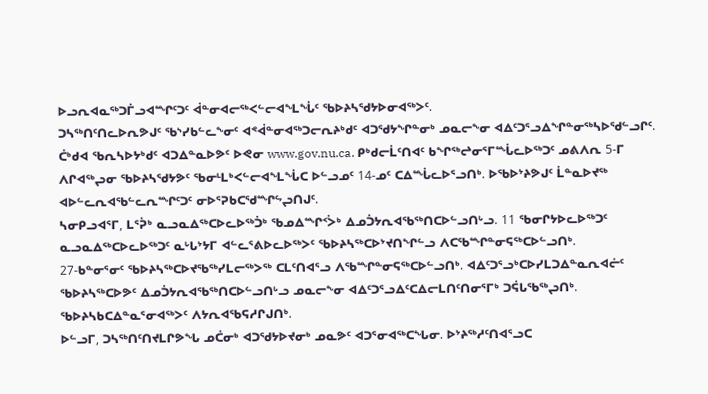ᐅᓗᕆᐊᓇᖅᑐᒦᓗᐊᙱᑦᑐᑦ ᐋᓐᓂᐊᓕᖅᐸᓪᓕᐊᖕᒪᖔᑦ ᖃᐅᔨᓴᖁᔭᐅᓂᐊᖅᐳᑦ.
ᑐᓴᖅᑎᑦᑎᓚᐅᕆᕗᒍᑦ ᖃᔅᓯᑲᓪᓚᖕᓂᑦ ᐊᕝᐋᓐᓂᐊᖅᑐᓕᕆᔨᒃᑯᑦ ᐊᑐᖁᔭᖏᓐᓂᒃ ᓄᓇᓕᖕᓂ ᐊᐃᑦᑐᕐᓗᐃᖏᓐᓂᖅᓴᐅᖁᓪᓗᒋᑦ. ᑖᒃᑯᐊ ᖃᕆᓴᐅᔭᒃᑯᑦ ᐊᑐᐃᓐᓇᐅᕗᑦ ᐅᕙᓂ www.gov.nu.ca. ᑭᒃᑯᓕᒫᑦᑎᐊᑦ ᑲᖏᖅᖠᓂᕐᒥᙶᓚᐅᖅᑐᑦ ᓄᕕᐱᕆ 5-ᒥ ᐱᒋᐊᖅᖢᓂ ᖃᐅᔨᓴᖁᔭᕗᑦ ᖃᓂᒻᒪᒃᐸᓪᓕᐊᖕᒪᖔᑕ ᐅᓪᓗᓄᑦ 14-ᓄᑦ ᑕᐃᙶᓚᐅᕐᓗᑎᒃ. ᐅᖃᐅᔾᔨᕗᒍᑦ ᒫᓐᓇᐅᔪᖅ ᐊᐅᓪᓚᕆᐊᖃᓪᓚᕆᙱᑦᑐᑦ ᓂᐅᕐᕈᑲᑕᖁᙱᖦᖢᑎᒍᑦ.
ᓴᓂᑭᓗᐊᕐᒥ, ᒪᕐᕉᒃ ᓇᓗᓇᐃᖅᑕᐅᓚᐅᖅᑑᒃ ᖃᓄᐃᙱᑉᐴᒃ ᐃᓄᑑᔭᕆᐊᖃᖅᑎᑕᐅᓪᓗᑎᒡᓗ. 11 ᖃᓂᒋᔭᐅᓚᐅᖅᑐᑦ ᓇᓗᓇᐃᖅᑕᐅᓚᐅᖅᑐᑦ ᓇᒡᒐᔾᔭᒥ ᐊᓪᓚᕐᕕᐅᓚᐅᖅᐳᑦ ᖃᐅᔨᓴᖅᑕᐅᔾᔪᑎᖏᓪᓗ ᐱᑕᖃᙱᓐᓂᕋᖅᑕᐅᓪᓗᑎᒃ.
27-ᑲᓐᓂᕐᓂᑦ ᖃᐅᔨᓴᖅᑕᐅᔪᖃᖅᓯᒪᓕᖅᐳᖅ ᑕᒪᑦᑎᐊᕐᓗ ᐱᖃᙱᓐᓂᕋᖅᑕᐅᓪᓗᑎᒃ. ᐊᐃᑦᑐᕐᓗᒃᑕᐅᓯᒪᑐᐃᓐᓇᕆᐊᓖᑦ ᖃᐅᔨᓴᖅᑕᐅᕗᑦ ᐃᓄᑑᔭᕆᐊᖃᖅᑎᑕᐅᓪᓗᑎᒡᓗ ᓄᓇᓕᖕᓂ ᐊᐃᑦᑐᕐᓗᐃᑦᑕᐃᓕᒪᑎᑦᑎᓂᕐᒥᒃ ᑐᕌᒐᖃᖅᖢᑎᒃ. ᖃᐅᔨᓴᑲᑕᐃᓐᓇᕐᓂᐊᖅᐳᑦ ᐱᔭᕆᐊᖃᕋᓱᒋᒍᑎᒃ.
ᐅᓪᓗᒥ, ᑐᓴᖅᑎᑦᑎᔪᒪᒋᕗᖓ ᓄᑖᓂᒃ ᐊᑐᖁᔭᐅᔪᓂᒃ ᓄᓇᕗᑦ ᐊᑐᕐᓂᐊᖅᑕᖓᓂ. ᐅᔾᔨᖅᓱᑦᑎᐊᕐᓗᑕ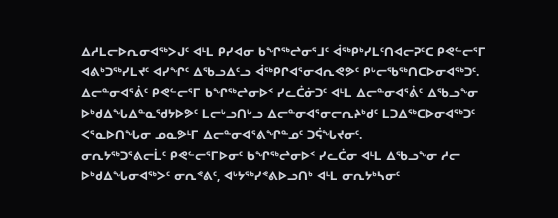ᐃᓱᒪᓕᐅᕆᓂᐊᖅᐳᒍᑦ ᐊᒻᒪ ᑭᓯᐊᓂ ᑲᖏᖅᖠᓂᕐᒧᑦ ᐋᖅᑭᒃᓯᒪᑦᑎᐊᓕᕈᑦᑕ ᑭᕙᓪᓕᕐᒥ ᐊᕕᒃᑐᖅᓯᒪᔪᑦ ᐊᓯᖏᑦ ᐃᖃᓗᐃᑦᓗ ᐋᖅᑭᒋᐊᕐᓂᐊᕆᕙᕗᑦ ᑭᒡᓕᖃᖅᑎᑕᐅᓂᐊᖅᑐᑦ.
ᐃᓕᓐᓂᐊᕐᕖᑦ ᑭᕙᓪᓕᕐᒥ ᑲᖏᖅᖠᓂᐅᑉ ᓯᓚᑖᓃᑐᑦ ᐊᒻᒪ ᐃᓕᓐᓂᐊᕐᕖᑦ ᐃᖃᓗᖕᓂ ᐅᒃᑯᐃᖓᐃᓐᓇᖁᔭᐅᕗᑦ ᒪᓕᒡᓗᑎᒡᓗ ᐃᓕᓐᓂᐊᕐᓂᓕᕆᔨᒃᑯᑦ ᒪᑐᐃᖅᑕᐅᓂᐊᖅᑐᑦ ᐸᕐᓇᐅᑎᖓᓂ ᓄᓇᕗᒻᒥ ᐃᓕᓐᓂᐊᕐᕕᖏᓐᓄᑦ ᑐᕌᖓᔪᓂᑦ.
ᓂᕆᔭᖅᑐᕐᕕᓕᒫᑦ ᑭᕙᓪᓕᕐᒥᐅᓂᑦ ᑲᖏᖅᖠᓂᐅᑉ ᓯᓚᑖᓂ ᐊᒻᒪ ᐃᖃᓗᖕᓂ ᓱᓕ
ᐅᒃᑯᐃᖓᓂᐊᖅᐳᑦ ᓂᕆᕝᕕᑦ, ᐊᒡᔭᖅᓯᕝᕕᐅᓗᑎᒃ ᐊᒻᒪ ᓂᕆᔭᒃᓴᓂᑦ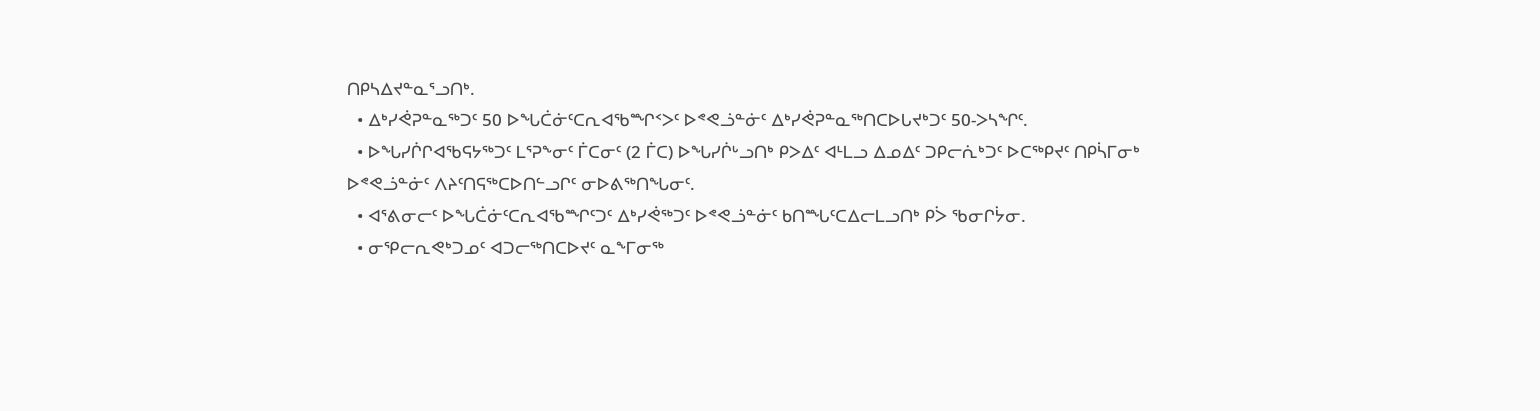ᑎᑭᓴᐃᔪᓐᓇᕐᓗᑎᒃ.
  • ᐃᒃᓯᕚᕈᓐᓇᖅᑐᑦ 50 ᐅᖓᑖᓃᑦᑕᕆᐊᖃᙱᑉᐳᑦ ᐅᕝᕙᓘᓐᓃᑦ ᐃᒃᓯᕚᕈᓐᓇᖅᑎᑕᐅᒐᔪᒃᑐᑦ 50-ᐳᓴᖏᑦ.
  • ᐅᖓᓯᒌᒋᐊᖃᕋᔭᖅᑐᑦ ᒪᕐᕈᖕᓂᑦ ᒦᑕᓂᑦ (2 ᒦᑕ) ᐅᖓᓯᒌᒡᓗᑎᒃ ᑭᐳᐃᑦ ᐊᒻᒪᓗ ᐃᓄᐃᑦ ᑐᑭᓕᕇᒃᑐᑦ ᐅᑕᖅᑭᔪᑦ ᑎᑭᓵᒥᓂᒃ ᐅᕝᕙᓘᓐᓃᑦ ᐱᔨᑦᑎᕋᖅᑕᐅᑎᓪᓗᒋᑦ ᓂᐅᕕᖅᑎᖓᓂᑦ.
  • ᐊᕐᕕᓂᓕᑦ ᐅᖓᑖᓃᑦᑕᕆᐊᖃᙱᑦᑐᑦ ᐃᒃᓯᕚᖅᑐᑦ ᐅᕝᕙᓘᓐᓃᑦ ᑲᑎᙵᑦᑕᐃᓕᒪᓗᑎᒃ ᑭᐴ ᖃᓂᒋᔮᓂ.
  • ᓂᕿᓕᕆᕙᒃᑐᓄᑦ ᐊᑐᓕᖅᑎᑕᐅᔪᑦ ᓇᖕᒥᓂᖅ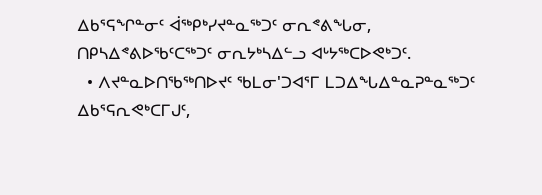ᐃᑲᕐᕋᖏᓐᓂᑦ ᐋᖅᑭᒃᓯᔪᓐᓇᖅᑐᑦ ᓂᕆᕝᕕᖓᓂ, ᑎᑭᓴᐃᕝᕕᐅᖃᑦᑕᖅᑐᑦ ᓂᕆᔭᒃᓴᐃᓪᓗ ᐊᒡᔭᖅᑕᐅᕙᒃᑐᑦ.
  • ᐱᔪᓐᓇᐅᑎᖃᖅᑎᐅᔪᑦ ᖃᒪᓂ'ᑐᐊᕐᒥ ᒪᑐᐃᖓᐃᓐᓇᕈᓐᓇᖅᑐᑦ ᐃᑲᕐᕋᕆᕙᒃᑕᒥᒍᑦ,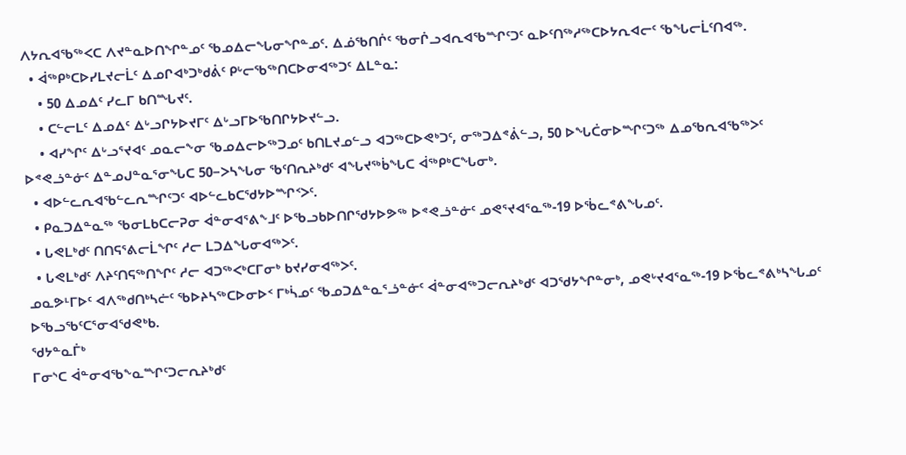ᐱᔭᕆᐊᖃᖅᐸᑕ ᐱᔪᓐᓇᐅᑎᖏᓐᓄᑦ ᖃᓄᐃᓕᖓᓂᖏᓐᓄᑦ. ᐃᓅᖃᑎᒌᑦ ᖃᓂᒌᓗᐊᕆᐊᖃᙱᑦᑐᑦ ᓇᐅᑦᑎᖅᓱᖅᑕᐅᔭᕆᐊᓕᑦ ᖃᖓᓕᒫᑦᑎᐊᖅ.
  • ᐋᖅᑭᒃᑕᐅᓯᒪᔪᓕᒫᑦ ᐃᓄᒋᐊᒃᑐᒃᑯᕖᑦ ᑭᒡᓕᖃᖅᑎᑕᐅᓂᐊᖅᑐᑦ ᐃᒪᓐᓇ:
    • 50 ᐃᓄᐃᑦ ᓯᓚᒥ ᑲᑎᙵᔪᑦ.
    • ᑕᓪᓕᒪᑦ ᐃᓄᐃᑦ ᐃᒡᓗᒋᔭᐅᔪᒥᑦ ᐃᒡᓗᒥᐅᖃᑎᒋᔭᐅᔪᓪᓗ.
    • ᐊᓯᖏᑦ ᐃᒡᓗᕐᔪᐊᑦ ᓄᓇᓕᖕᓂ ᖃᓄᐃᓕᐅᖅᑐᓄᑦ ᑲᑎᒪᔪᓄᓪᓗ ᐊᑐᖅᑕᐅᕙᒃᑐᑦ, ᓂᖅᑐᐃᕝᕖᓪᓗ, 50 ᐅᖓᑖᓂᐅᙱᑦᑐᖅ ᐃᓄᖃᕆᐊᖃᖅᐳᑦ ᐅᕝᕙᓘᓐᓃᑦ ᐃᓐᓄᒍᓐᓇᕐᓂᖓᑕ 50−ᐳᓴᖓᓂ ᖃᑦᑎᕆᔨᒃᑯᑦ ᐊᖓᔪᖅᑳᖓᑕ ᐋᖅᑭᒃᑕᖓᓂᒃ.
  • ᐊᐅᓪᓚᕆᐊᖃᓪᓚᕆᙱᑦᑐᑦ ᐊᐅᓪᓚᑲᑕᖁᔭᐅᙱᑉᐳᑦ.
  • ᑭᓇᑐᐃᓐᓇᖅ ᖃᓂᒪᑲᑕᓕᕈᓂ ᐋᓐᓂᐊᕐᕕᖕᒧᑦ ᐅᖃᓗᑲᐅᑎᒋᖁᔭᐅᕗᖅ ᐅᕝᕙᓘᓐᓃᑦ ᓄᕙᕐᔪᐊᕐᓇᖅ-19 ᐅᖄᓚᕝᕕᖓᓄᑦ.
  • ᒐᕙᒪᒃᑯᑦ ᑎᑎᕋᕐᕕᓕᒫᖏᑦ ᓱᓕ ᒪᑐᐃᖓᓂᐊᖅᐳᑦ.
  • ᒐᕙᒪᒃᑯᑦ ᐱᔨᑦᑎᕋᖅᑎᖏᑦ ᓱᓕ ᐊᑐᖅᐸᒃᑕᒥᓂᒃ ᑲᔪᓯᓂᐊᖅᐳᑦ.
ᓄᓇᕗᒻᒥᐅᑦ ᐊᐱᖅᑯᑎᒃᓴᓖᑦ ᖃᐅᔨᓴᖅᑕᐅᓂᐅᑉ ᒥᒃᓵᓄᑦ ᖃᓄᑐᐃᓐᓇᕐᓘᓐᓃᑦ ᐋᓐᓂᐊᖅᑐᓕᕆᔨᒃᑯᑦ ᐊᑐᖁᔭᖏᓐᓂᒃ, ᓄᕙᒡᔪᐊᕐᓇᖅ-19 ᐅᖄᓚᕝᕕᒃᓴᖓᓄᑦ ᐅᖃᓗᖃᑦᑕᕐᓂᐊᖁᕙᒃᑲ.
ᖁᔭᓐᓇᒦᒃ
ᒥᓂᔅᑕ ᐋᓐᓂᐊᖃᖕᓇᙱᑦᑐᓕᕆᔨᒃᑯᑦ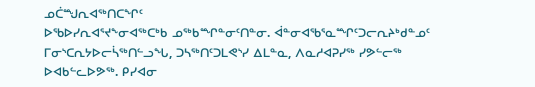ᓄᑖᙳᕆᐊᖅᑎᑕᖏᑦ
ᐅᖃᐅᓯᕆᐊᕐᔪᖕᓂᐊᖅᑕᒃᑲ ᓄᖅᑲᙱᓐᓂᑦᑎᓐᓂ. ᐋᓐᓂᐊᖃᕐᓇᙱᑦᑐᓕᕆᔨᒃᑯᓐᓄᑦ ᒥᓂᔅᑕᕆᔭᐅᓕᓵᖅᑎᓪᓗᖓ, ᑐᓴᖅᑎᑦᑐᒪᕙᔅᓯ ᐃᒪᓐᓇ, ᐱᓇᓱᐊᕈᓯᖅ ᓯᕗᓪᓕᖅ ᐅᐊᑲᓪᓚᐅᕗᖅ. ᑭᓯᐊᓂ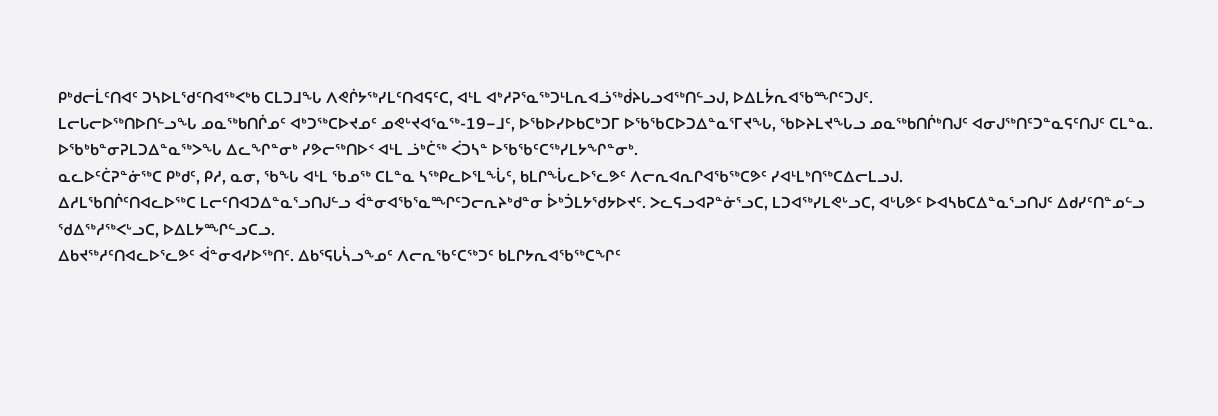ᑭᒃᑯᓕᒫᑦᑎᐊᑦ ᑐᓴᐅᒪᖁᑦᑎᐊᖅᐸᒃᑲ ᑕᒪᑐᒧᖓ ᐱᕙᒌᔭᖅᓯᒪᑦᑎᐊᕋᑦᑕ, ᐊᒻᒪ ᐊᒃᓱᕈᕐᓇᖅᑐᒻᒪᕆᐊᓘᖅᑰᔨᒐᓗᐊᖅᑎᓪᓗᒍ, ᐅᐃᒪᔮᕆᐊᖃᙱᑦᑐᒍᑦ.
ᒪᓕᒐᓕᐅᖅᑎᐅᑎᓪᓗᖓ ᓄᓇᖅᑲᑎᒌᓄᑦ ᐊᒃᑐᖅᑕᐅᔪᓄᑦ ᓄᕙᒡᔪᐊᕐᓇᖅ-19−ᒧᑦ, ᐅᖃᐅᓯᐅᑲᑕᒃᑐᒥ ᐅᖃᖃᑕᐅᑐᐃᓐᓇᕐᒥᔪᖓ, ᖃᐅᔨᒪᔪᖓᓗ ᓄᓇᖅᑲᑎᒌᒃᑎᒍᑦ ᐊᓂᒍᖅᑎᑦᑐᓐᓇᕋᑦᑎᒍᑦ ᑕᒪᓐᓇ.
ᐅᖃᒃᑲᓐᓂᕈᒪᑐᐃᓐᓇᖅᐳᖓ ᐃᓚᖏᓐᓂᒃ ᓯᕗᓕᖅᑎᐅᑉ ᐊᒻᒪ ᓘᒃᑖᖅ ᐹᑐᓴᓐ ᐅᖃᖃᑦᑕᖅᓯᒪᔭᖏᓐᓂᒃ.
ᓇᓚᐅᑦᑖᕈᓐᓃᖅᑕ ᑭᒃᑯᑦ, ᑭᓱ, ᓇᓂ, ᖃᖓ ᐊᒻᒪ ᖃᓄᖅ ᑕᒪᓐᓇ ᓴᖅᑭᓚᐅᕐᒪᖔᑦ, ᑲᒪᒋᖔᓚᐅᕐᓚᕗᑦ ᐱᓕᕆᐊᕆᒋᐊᖃᖅᑕᕗᑦ ᓯᐊᒻᒪᒃᑎᖅᑕᐃᓕᒪᓗᒍ.
ᐃᓱᒪᖃᑎᒌᑦᑎᐊᓚᐅᖅᑕ ᒪᓕᑦᑎᐊᑐᐃᓐᓇᕐᓗᑎᒍᓪᓗ ᐋᓐᓂᐊᖃᕐᓇᙱᑦᑐᓕᕆᔨᒃᑯᓐᓂ ᐆᒃᑑᒪᔭᖁᔭᐅᔪᑦ. ᐳᓚᕋᓗᐊᕈᓐᓃᕐᓗᑕ, ᒪᑐᐊᖅᓯᒪᕙᒡᓗᑕ, ᐊᒡᒐᕗᑦ ᐅᐊᓴᑲᑕᐃᓐᓇᕐᓗᑎᒍᑦ ᐃᑯᓯᑦᑎᓐᓄᓪᓗ ᖁᐃᖅᓱᖅᐸᒡᓗᑕ, ᐅᐃᒪᔭᙱᓪᓗᑕᓗ.
ᐃᑲᔪᖅᓱᑦᑎᐊᓚᐅᕐᓚᕗᑦ ᐋᓐᓂᐊᓯᐅᖅᑎᑦ. ᐃᑲᕐᕋᒐᓵᓗᖕᓄᑦ ᐱᓕᕆᖃᑦᑕᖅᑐᑦ ᑲᒪᒋᔭᕆᐊᖃᖅᑕᖏᑦ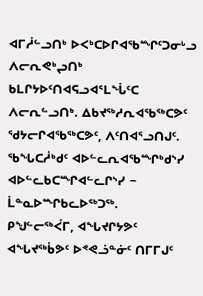ᐊᒥᓲᓪᓗᑎᒃ ᐅᐸᒃᑕᐅᒋᐊᖃᙱᑦᑐᓂᒡᓗ ᐱᓕᕆᕙᒃᖢᑎᒃ ᑲᒪᒋᔭᐅᑦᑎᐊᕋᓗᐊᕐᒪᖔᑦᑕ ᐱᓕᕆᓪᓗᑎᒃ. ᐃᑲᔪᖅᓱᕆᐊᖃᖅᑕᕗᑦ ᖁᔭᓕᒋᐊᖃᖅᑕᕗᑦ, ᐱᑦᑎᐊᕐᓗᑎᒍᑦ.
ᖃᖓᑕᓲᒃᑯᑦ ᐊᐅᓪᓚᕆᐊᖃᙱᒃᑯᔅᓯ ᐊᐅᓪᓚᑲᑕᙱᐊᓪᓚᒋᔅᓯ − ᒫᓐᓇᐅᙱᑲᓚᐅᖅᑐᖅ.
ᑭᖑᓪᓕᖅᐹᒥ, ᐊᖓᔪᒋᔭᕗᑦ ᐊᖓᔪᖅᑳᕗᑦ ᐅᕝᕙᓘᓐᓃᑦ ᑎᒥᒥᒍᑦ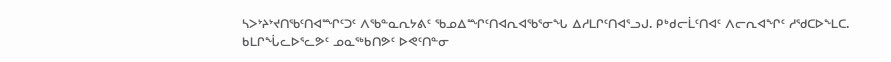ᓴᐳᔾᔨᔾᔪᑎᖃᑦᑎᐊᙱᑦᑐᑦ ᐱᖃᓐᓇᕆᔭᕕᑦ ᖃᓄᐃᙱᑦᑎᐊᕆᐊᖃᕐᓂᖓ ᐃᓱᒪᒋᑦᑎᐊᕐᓗᒍ. ᑭᒃᑯᓕᒫᑦᑎᐊᑦ ᐱᓕᕆᐊᖏᑦ ᓱᖁᑕᐅᖕᒪᑕ.
ᑲᒪᒋᖔᓚᐅᕐᓚᕗᑦ ᓄᓇᖅᑲᑎᕗᑦ ᐅᕙᑦᑎᓐᓂ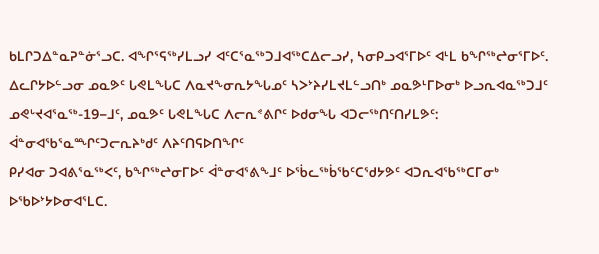ᑲᒪᒋᑐᐃᓐᓇᕈᓐᓃᕐᓗᑕ. ᐊᖏᕐᕋᖅᓯᒪᓗᓯ ᐊᑦᑕᕐᓇᖅᑐᒧᐊᖅᑕᐃᓕᓗᓯ, ᓴᓂᑭᓗᐊᕐᒥᐅᑦ ᐊᒻᒪ ᑲᖏᖅᖠᓂᕐᒥᐅᑦ.
ᐃᓚᒋᔭᐅᓪᓗᓂ ᓄᓇᕗᑦ ᒐᕙᒪᖓᑕ ᐱᓇᔪᖕᓂᕆᔭᖓᓄᑦ ᓴᐳᔾᔨᓯᒪᔪᒪᓪᓗᑎᒃ ᓄᓇᕗᒻᒥᐅᓂᒃ ᐅᓗᕆᐊᓇᖅᑐᒧᑦ ᓄᕙᒡᔪᐊᕐᓇᖅ-19−ᒧᑦ, ᓄᓇᕗᑦ ᒐᕙᒪᖓᑕ ᐱᓕᕆᕝᕕᒋᑦ ᐅᑯᓂᖓ ᐊᑐᓕᖅᑎᑦᑎᓯᒪᕗᑦ:
ᐋᓐᓂᐊᖃᕐᓇᙱᑦᑐᓕᕆᔨᒃᑯᑦ ᐱᔨᑦᑎᕋᐅᑎᖏᑦ
ᑭᓯᐊᓂ ᑐᐊᕕᕐᓇᖅᐸᑦ, ᑲᖏᖅᖠᓂᒥᐅᑦ ᐋᓐᓂᐊᕐᕕᖕᒧᑦ ᐅᖄᓚᖅᑳᖃᑦᑕᖁᔭᕗᑦ ᐊᑐᕆᐊᖃᖅᑕᒥᓂᒃ ᐅᖃᐅᔾᔭᐅᓂᐊᕐᒪᑕ.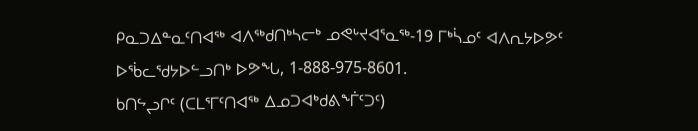ᑭᓇᑐᐃᓐᓇᑦᑎᐊᖅ ᐊᐱᖅᑯᑎᒃᓴᓕᒃ ᓄᕙᒡᔪᐊᕐᓇᖅ-19 ᒥᒃᓵᓄᑦ ᐊᐱᕆᔭᐅᕗᑦ ᐅᖄᓚᖁᔭᐅᓪᓗᑎᒃ ᐅᕗᖓ, 1-888-975-8601.
ᑲᑎᖦᖢᒋᑦ (ᑕᒪᕐᒥᑦᑎᐊᖅ ᐃᓄᑐᐊᒃᑯᕕᖕᒦᑦᑐᑦ)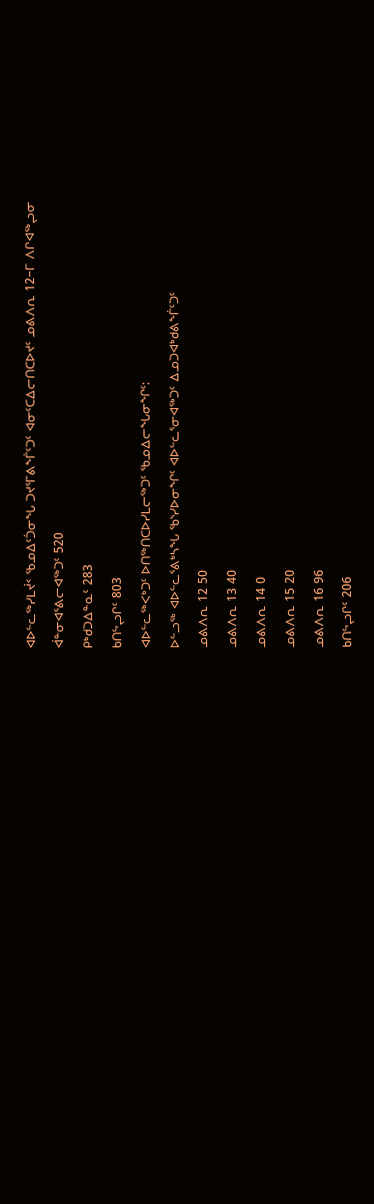ᐊᐅᓪᓚᖅᓯᒪᔫᑉ ᖃᓄᐃᑦᑑᓂᖓ ᑐᔪᕐᒥᕕᖕᒦᑦᑐᑦ ᐊᓂᑦᑕᐃᓕᑎᑕᐅᔪᑦ ᓄᕕᐱᕆ 12−ᒥ ᐱᒋᐊᖅᖢᓂ
ᐋᓐᓂᐊᕐᕕᓕᐊᖅᑐᑦ 520
ᑭᒃᑯᑐᐃᓐᓇᑦ 283
ᑲᑎᖦᖢᒋᑦ 803
ᐊᐅᓪᓚᖅᐸᒃᑐᑦ ᐅᑎᖅᑎᑕᐅᓯᒪᓕᖅᑐᑦ ᖃᓄᐃᓕᖓᓂᖏᑦ:
ᐅᓪᓗᖅ ᐊᐅᓪᓚᕐᕕᒃᓴᖓ ᖃᔅᓯᐅᓂᖏᑦ ᐊᐅᓪᓚᕐᓂᐊᖅᑐᑦ ᐃᓄᑐᐊᒃᑯᕕᖕᒦᑦᑐᑦ
ᓄᕕᐱᕆ 12 50
ᓄᕕᐱᕆ 13 40
ᓄᕕᐱᕆ 14 0
ᓄᕕᐱᕆ 15 20
ᓄᕕᐱᕆ 16 96
ᑲᑎᖦᖢᒋᑦ 206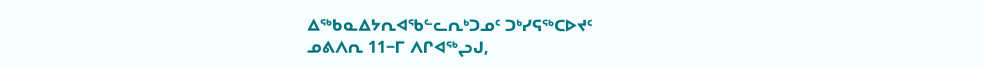ᐃᖅᑲᓇᐃᔭᕆᐊᖃᓪᓚᕆᒃᑐᓄᑦ ᑐᒃᓯᕋᖅᑕᐅᔪᑦ
ᓄᕕᐱᕆ 11−ᒥ ᐱᒋᐊᖅᖢᒍ,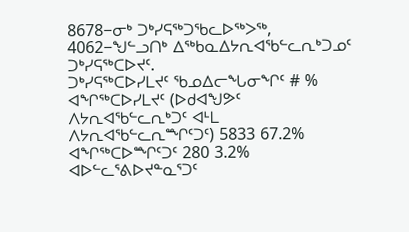8678−ᓂᒃ ᑐᒃᓯᕋᖅᑐᖃᓚᐅᖅᐳᖅ, 4062−ᖑᓪᓗᑎᒃ ᐃᖅᑲᓇᐃᔭᕆᐊᖃᓪᓚᕆᒃᑐᓄᑦ ᑐᒃᓯᕋᖅᑕᐅᔪᑦ.
ᑐᒃᓯᕋᖅᑕᐅᓯᒪᔪᑦ ᖃᓄᐃᓕᖓᓂᖏᑦ # %
ᐊᖏᖅᑕᐅᓯᒪᔪᑦ (ᐅᑯᐊᖑᕗᑦ ᐱᔭᕆᐊᖃᓪᓚᕆᒃᑐᑦ ᐊᒻᒪ ᐱᔭᕆᐊᖃᓪᓚᕆᙱᑦᑐᑦ) 5833 67.2%
ᐊᖏᖅᑕᐅᙱᑦᑐᑦ 280 3.2%
ᐊᐅᓪᓚᕐᕕᐅᔪᓐᓇᕐᑐᑦ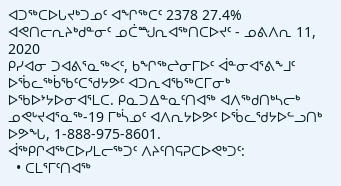ᐊᑐᖅᑕᐅᒐᔪᒃᑐᓄᑦ ᐊᖏᖅᑕᑦ 2378 27.4%
ᐊᕙᑎᓕᕆᔨᒃᑯᓐᓂᑦ ᓄᑖᙳᕆᐊᖅᑎᑕᐅᔪᑦ - ᓄᕕᐱᕆ 11, 2020
ᑭᓯᐊᓂ ᑐᐊᕕᕐᓇᖅᐸᑦ, ᑲᖏᖅᖠᓂᒥᐅᑦ ᐋᓐᓂᐊᕐᕕᖕᒧᑦ ᐅᖄᓚᖅᑳᖃᑦᑕᖁᔭᕗᑦ ᐊᑐᕆᐊᖃᖅᑕᒥᓂᒃ ᐅᖃᐅᔾᔭᐅᓂᐊᕐᒪᑕ. ᑭᓇᑐᐃᓐᓇᑦᑎᐊᖅ ᐊᐱᖅᑯᑎᒃᓴᓕᒃ ᓄᕙᒡᔪᐊᕐᓇᖅ-19 ᒥᒃᓵᓄᑦ ᐊᐱᕆᔭᐅᕗᑦ ᐅᖄᓚᖁᔭᐅᓪᓗᑎᒃ ᐅᕗᖓ, 1-888-975-8601.
ᐋᖅᑭᒋᐊᖅᑕᐅᓯᒪᓕᖅᑐᑦ ᐱᔨᑦᑎᕋᕈᑕᐅᕙᒃᑐᑦ:
  • ᑕᒪᕐᒥᑦᑎᐊᖅ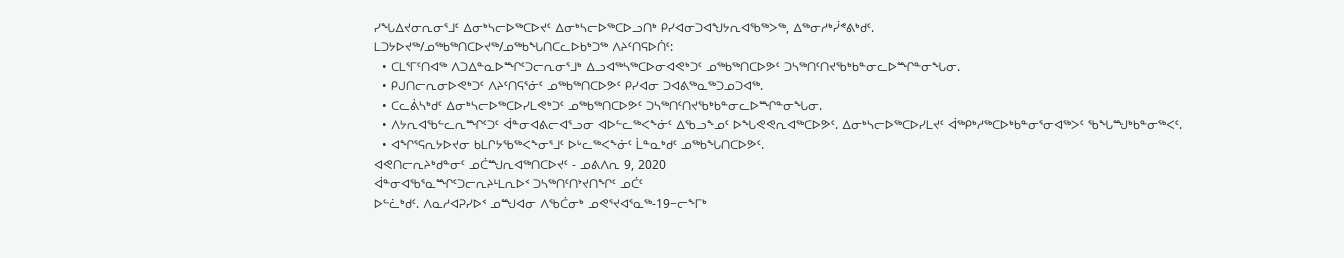ᓯᖓᐃᔪᓂᕆᓂᕐᒧᑦ ᐃᓂᒃᓴᓕᐅᖅᑕᐅᔪᑦ ᐃᓂᒃᓴᓕᐅᖅᑕᐅᓗᑎᒃ ᑭᓯᐊᓂᑐᐊᖑᔭᕆᐊᖃᖅᐳᖅ, ᐃᖅᓂᓱᒃᓰᕝᕕᒃᑯᑦ.
ᒪᑐᔭᐅᔪᖅ/ᓄᖅᑲᖅᑎᑕᐅᔪᖅ/ᓄᖅᑲᖓᑎᑕᓚᐅᑲᒃᑐᖅ ᐱᔨᑦᑎᕋᐅᑏᑦ:
  • ᑕᒪᕐᒥᑦᑎᐊᖅ ᐱᑐᐃᓐᓇᐅᙱᑦᑐᓕᕆᓂᕐᒧᒃ ᐃᓗᐊᖅᓴᖅᑕᐅᓂᐊᕙᒃᑐᑦ ᓄᖅᑲᖅᑎᑕᐅᕗᑦ ᑐᓴᖅᑎᑦᑎᔪᖃᒃᑲᓐᓂᓚᐅᙱᓐᓂᖓᓂ.
  • ᑭᒍᑎᓕᕆᓂᐅᕙᒃᑐᑦ ᐱᔨᑦᑎᕋᕐᓃᑦ ᓄᖅᑲᖅᑎᑕᐅᕗᑦ ᑭᓯᐊᓂ ᑐᐊᕕᖅᓇᖅᑐᓄᑐᐊᖅ.
  • ᑕᓚᕖᓴᒃᑯᑦ ᐃᓂᒃᓴᓕᐅᖅᑕᐅᓯᒪᕙᒃᑐᑦ ᓄᖅᑲᖅᑎᑕᐅᕗᑦ ᑐᓴᖅᑎᑦᑎᔪᖃᒃᑲᓐᓂᓚᐅᙱᓐᓂᖓᓂ.
  • ᐱᔭᕆᐊᖃᓪᓚᕆᙱᑦᑐᑦ ᐋᓐᓂᐊᕕᓕᐊᕐᓗᓂ ᐊᐅᓪᓚᖅᐸᖕᓃᑦ ᐃᖃᓗᖕᓄᑦ ᐅᖓᕙᕙᕆᐊᖅᑕᐅᕗᑦ. ᐃᓂᒃᓴᓕᐅᖅᑕᐅᓯᒪᔪᑦ ᐋᖅᑭᒃᓱᖅᑕᐅᒃᑲᓐᓂᕐᓂᐊᖅᐳᑦ ᖃᖓᙳᒃᑲᓐᓂᖅᐸᑦ.
  • ᐊᖏᕐᕋᕆᔭᐅᔪᓂ ᑲᒪᒋᔭᖃᖅᐸᖕᓂᕐᒧᑦ ᐅᒡᓚᖅᐸᖕᓃᑦ ᒫᓐᓇᒃᑯᑦ ᓄᖅᑲᖓᑎᑕᐅᕗᑦ.
ᐊᕙᑎᓕᕆᔨᒃᑯᓐᓂᑦ ᓄᑖᙳᕆᐊᖅᑎᑕᐅᔪᑦ - ᓄᕕᐱᕆ 9, 2020
ᐋᓐᓂᐊᖃᕐᓇᙱᑦᑐᓕᕆᔨᒻᒪᕆᐅᑉ ᑐᓴᖅᑎᑦᑎᔾᔪᑎᖏᑦ ᓄᑖᑦ
ᐅᓪᓛᒃᑯᑦ. ᐱᓇᓱᐊᕈᓯᐅᑉ ᓄᙳᐊᓂ ᐱᖃᑖᓂᒃ ᓄᕙᕐᔪᐊᕐᓇᖅ-19−ᓕᖕᒥᒃ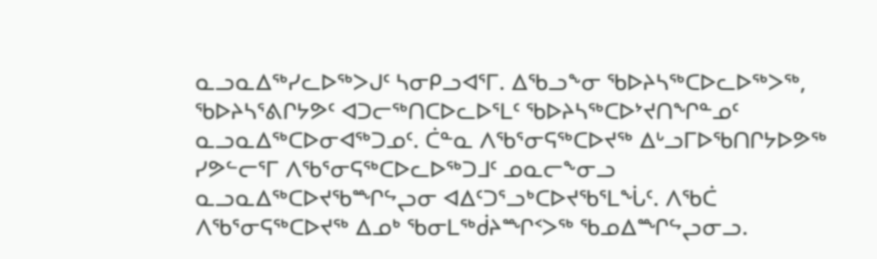ᓇᓗᓇᐃᖅᓯᓚᐅᖅᐳᒍᑦ ᓴᓂᑭᓗᐊᕐᒥ. ᐃᖃᓗᖕᓂ ᖃᐅᔨᓴᖅᑕᐅᓚᐅᖅᐳᖅ, ᖃᐅᔨᓴᕐᕕᒋᔭᕗᑦ ᐊᑐᓕᖅᑎᑕᐅᓚᐅᕐᒪᑦ ᖃᐅᔨᓴᖅᑕᐅᔾᔪᑎᖏᓐᓄᑦ ᓇᓗᓇᐃᖅᑕᐅᓂᐊᖅᑐᓄᑦ. ᑖᓐᓇ ᐱᖃᕐᓂᕋᖅᑕᐅᔪᖅ ᐃᒡᓗᒥᐅᖃᑎᒋᔭᐅᕗᖅ ᓯᕗᓪᓕᕐᒥ ᐱᖃᕐᓂᕋᖅᑕᐅᓚᐅᖅᑐᒧᑦ ᓄᓇᓕᖕᓂᓗ ᓇᓗᓇᐃᖅᑕᐅᔪᖃᙱᖦᖢᓂ ᐊᐃᑦᑐᕐᓗᒃᑕᐅᔪᖃᕐᒪᖔᑦ. ᐱᖃᑖ ᐱᖃᕐᓂᕋᖅᑕᐅᔪᖅ ᐃᓄᒃ ᖃᓂᒪᖅᑰᔨᙱᑉᐳᖅ ᖃᓄᐃᙱᖦᖢᓂᓗ.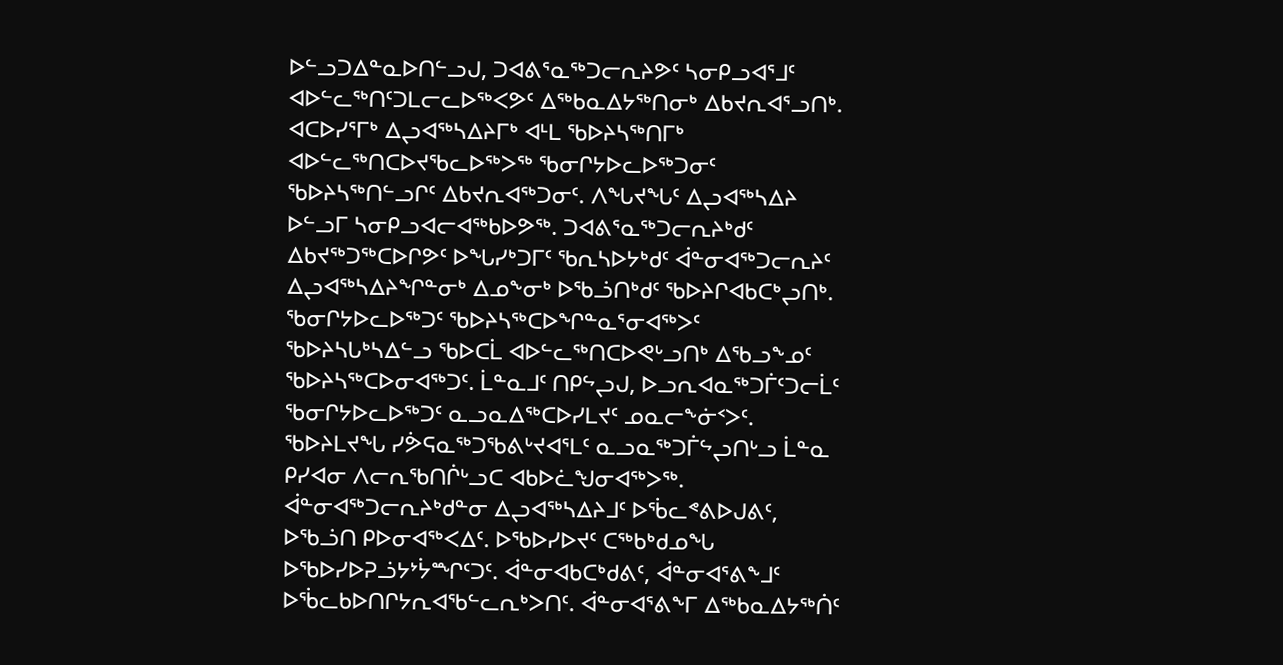ᐅᓪᓗᑐᐃᓐᓇᐅᑎᓪᓗᒍ, ᑐᐊᕕᕐᓇᖅᑐᓕᕆᔨᕗᑦ ᓴᓂᑭᓗᐊᕐᒧᑦ ᐊᐅᓪᓚᖅᑎᑦᑐᒪᓕᓚᐅᖅᐸᕗᑦ ᐃᖅᑲᓇᐃᔭᖅᑎᓂᒃ ᐃᑲᔪᕆᐊᕐᓗᑎᒃ. ᐊᑕᐅᓯᕐᒥᒃ ᐃᖢᐊᖅᓴᐃᔨᒥᒃ ᐊᒻᒪ ᖃᐅᔨᓴᖅᑎᒥᒃ ᐊᐅᓪᓚᖅᑎᑕᐅᔪᖃᓚᐅᖅᐳᖅ ᖃᓂᒋᔭᐅᓚᐅᖅᑐᓂᑦ ᖃᐅᔨᓴᖅᑎᓪᓗᒋᑦ ᐃᑲᔪᕆᐊᖅᑐᓂᑦ. ᐱᖓᔪᖓᑦ ᐃᖢᐊᖅᓴᐃᔨ ᐅᓪᓗᒥ ᓴᓂᑭᓗᐊᓕᐊᖅᑲᐅᕗᖅ. ᑐᐊᕕᕐᓇᖅᑐᓕᕆᔨᒃᑯᑦ ᐃᑲᔪᖅᑐᖅᑕᐅᒋᕗᑦ ᐅᖓᓯᒃᑐᒥᑦ ᖃᕆᓴᐅᔭᒃᑯᑦ ᐋᓐᓂᐊᖅᑐᓕᕆᔨᑦ ᐃᖢᐊᖅᓴᐃᔨᖏᓐᓂᒃ ᐃᓄᖕᓂᒃ ᐅᖃᓘᑎᒃᑯᑦ ᖃᐅᔨᒋᐊᑲᑕᒃᖢᑎᒃ.
ᖃᓂᒋᔭᐅᓚᐅᖅᑐᑦ ᖃᐅᔨᓴᖅᑕᐅᖏᓐᓇᕐᓂᐊᖅᐳᑦ ᖃᐅᔨᓴᒐᒃᓴᐃᓪᓗ ᖃᐅᑕᒫ ᐊᐅᓪᓚᖅᑎᑕᐅᕙᒡᓗᑎᒃ ᐃᖃᓗᖕᓄᑦ ᖃᐅᔨᓴᖅᑕᐅᓂᐊᖅᑐᑦ. ᒫᓐᓇᒧᑦ ᑎᑭᖦᖢᒍ, ᐅᓗᕆᐊᓇᖅᑐᒦᑦᑐᓕᒫᑦ ᖃᓂᒋᔭᐅᓚᐅᖅᑐᑦ ᓇᓗᓇᐃᖅᑕᐅᓯᒪᔪᑦ ᓄᓇᓕᖕᓃᑉᐳᑦ.
ᖃᐅᔨᒪᔪᖓ ᓯᕘᕋᓇᖅᑐᖃᕕᒡᔪᐊᕐᒪᑦ ᓇᓗᓇᖅᑐᒦᖦᖢᑎᒡᓗ ᒫᓐᓇ ᑭᓯᐊᓂ ᐱᓕᕆᖃᑎᒌᒡᓗᑕ ᐊᑲᐅᓛᖑᓂᐊᖅᐳᖅ. ᐋᓐᓂᐊᖅᑐᓕᕆᔨᒃᑯᓐᓂ ᐃᖢᐊᖅᓴᐃᔨᒧᑦ ᐅᖄᓚᕝᕕᐅᒍᕕᑦ, ᐅᖃᓘᑎ ᑭᐅᓂᐊᖅᐸᐃᑦ. ᐅᖃᐅᓯᐅᔪᑦ ᑕᖅᑲᒃᑯᓄᖓ ᐅᖃᐅᓯᐅᕈᓘᔭᔾᔮᙱᑦᑐᑦ. ᐋᓐᓂᐊᑲᑕᒃᑯᕕᑦ, ᐋᓐᓂᐊᕐᕕᖕᒧᑦ ᐅᖄᓚᑲᐅᑎᒋᔭᕆᐊᖃᓪᓚᕆᒃᐳᑎᑦ. ᐋᓐᓂᐊᕐᕕᖕᒥ ᐃᖅᑲᓇᐃᔭᖅᑏᑦ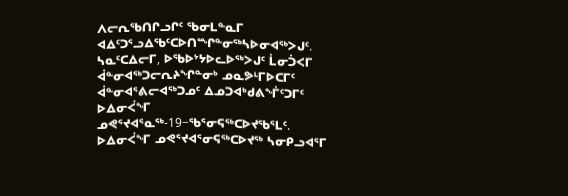ᐱᓕᕆᖃᑎᒋᓗᒋᑦ ᖃᓂᒪᓐᓇᒥ ᐊᐃᑦᑐᕐᓗᐃᖃᑦᑕᐅᑎᙱᓐᓂᖅᓴᐅᓂᐊᖅᐳᒍᑦ.
ᓴᓇᑦᑕᐃᓕᒥ, ᐅᖃᐅᔾᔭᐅᓚᐅᖅᐳᒍᑦ ᒫᓂᑑᐸᒥ ᐋᓐᓂᐊᖅᑐᓕᕆᔨᖏᓐᓂᒃ ᓄᓇᕗᒻᒥᐅᑕᒥᑦ ᐋᓐᓂᐊᕐᕕᓕᐊᖅᑐᓄᑦ ᐃᓄᑐᐊᒃᑯᕕᖕᒦᑦᑐᒥᑦ ᐅᐃᓂᐹᖕᒥ ᓄᕙᕐᔪᐊᕐᓇᖅ-19−ᖃᕐᓂᕋᖅᑕᐅᔪᖃᕐᒪᑦ. ᐅᐃᓂᐹᖕᒥ ᓄᕙᕐᔪᐊᕐᓂᕋᖅᑕᐅᔪᖅ ᓴᓂᑭᓗᐊᕐᒥ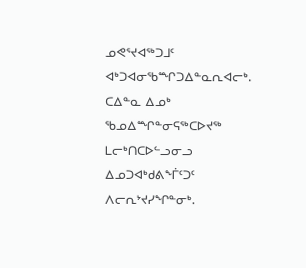ᓄᕙᕐᔪᐊᖅᑐᒧᑦ ᐊᒃᑐᐊᓂᖃᙱᑐᐃᓐᓇᕆᐊᓕᒃ.
ᑕᐃᓐᓇ ᐃᓄᒃ ᖃᓄᐃᙱᓐᓂᕋᖅᑕᐅᔪᖅ ᒪᓕᒃᑎᑕᐅᓪᓗᓂᓗ ᐃᓄᑐᐊᒃᑯᕕᖕᒦᑦᑐᑦ ᐱᓕᕆᔾᔪᓯᖏᓐᓂᒃ.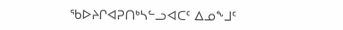ᖃᐅᔨᒋᐊᕈᑎᒃᓴᓪᓗᐊᑕᑦ ᐃᓄᖕᒧᑦ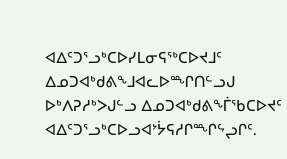ᐊᐃᑦᑐᕐᓗᒃᑕᐅᓯᒪᓂᕋᖅᑕᐅᔪᒧᑦ ᐃᓄᑐᐊᒃᑯᕕᖕᒧᐊᓚᐅᙱᑎᓪᓗᒍ ᐅᒃᐱᕈᓱᒃᐳᒍᓪᓗ ᐃᓄᑐᐊᒃᑯᕕᖕᒦᖃᑕᐅᔪᑦ ᐊᐃᑦᑐᕐᓗᒃᑕᐅᓗᐊᔾᔮᕋᓱᒋᙱᖦᖢᒋᑦ.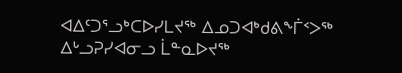ᐊᐃᑦᑐᕐᓗᒃᑕᐅᓯᒪᔪᖅ ᐃᓄᑐᐊᒃᑯᕕᖕᒦᑉᐳᖅ ᐃᒡᓗᕈᓯᐊᓂᓗ ᒫᓐᓇᐅᔪᖅ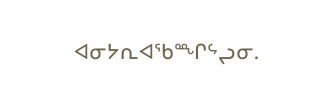ᐊᓂᔭᕆᐊᖃᙱᖦᖢᓂ.